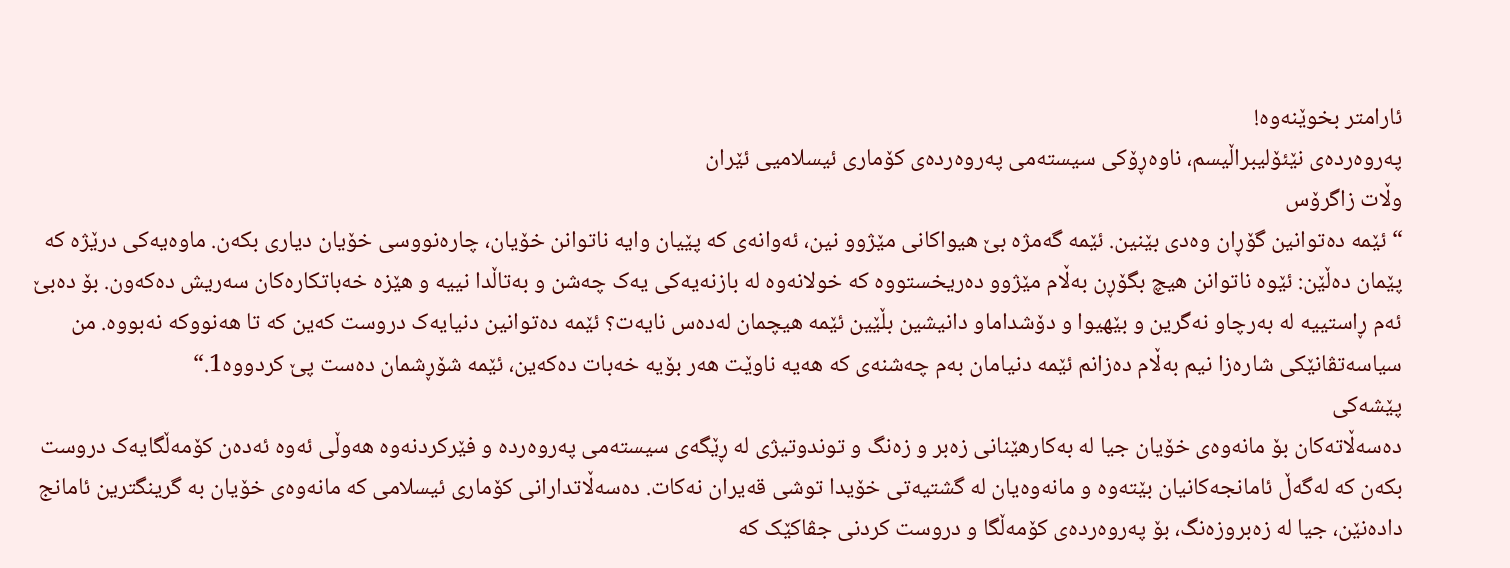ئارامتر بخوێنەوە!
پەروەردەی نێئۆلیبراڵیسم، ناوەڕۆکی سیستەمی پەروەردەی کۆماری ئیسلامیی ئێران
وڵات زاگرۆس
“ئێمە دەتوانین گۆڕان وەدی بێنین. ئێمە گەمژە بێ هیواکانی مێژوو نین، ئەوانەی کە پێیان وایە ناتوانن خۆیان، چارەنووسی خۆیان دیاری بکەن. ماوەیەکی درێژە کە پێمان دەڵێن: ئێوە ناتوانن هیچ بگۆڕن بەڵام مێژوو دەریخستووە کە خولانەوە لە بازنەیەکی یەک چەشن و بەتاڵدا نییە و هێزە خەباتکارەکان سەریش دەکەون. بۆ دەبێ ئەم ڕاستییە لە بەرچاو نەگرین و بێهیوا و دۆشداماو دانیشین بڵێین ئێمە هیچمان لەدەس نایەت؟ ئێمە دەتوانین دنیایەک دروست کەین کە تا هەنووکە نەبووە. من سیاسەتڤانێکی شارەزا نیم بەڵام دەزانم ئێمە دنیامان بەم چەشنەی کە هەیە ناوێت هەر بۆیە خەبات دەکەین، ئێمە شۆڕشمان دەست پێ کردووە1.“
پێشەکی
دەسەڵاتەکان بۆ مانەوەی خۆیان جیا لە بەکارهێنانی زەبر و زەنگ و توندوتیژی لە ڕێگەی سیستەمی پەروەردە و فێرکردنەوە هەوڵی ئەوە ئەدەن کۆمەڵگایەک دروست بکەن کە لەگەڵ ئامانجەکانیان بێتەوە و مانەوەیان لە گشتیەتی خۆیدا توشی قەیران نەکات. دەسەڵاتدارانی کۆماری ئیسلامی کە مانەوەی خۆیان بە گرینگترین ئامانج دادەنێن، جیا لە زەبروزەنگ، بۆ پەروەردەی کۆمەڵگا و دروست کردنی جڤاکێک کە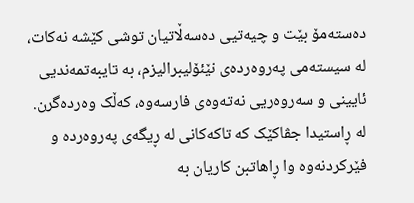دەستەمۆ بێت و چیەتیی دەسەڵاتیان توشی کێشە نەکات، لە سیستەمی پەروەردەی نێئۆلیبرالیزم، بە تایبەتمەندیی ئایینی و سەروەریی نەتەوەی فارسەوە، کەڵک وەردەگرن. لە ڕاستیدا جڤاکێک کە تاکەکانی لە ڕیگەی پەروەردە و فێرکردنەوە وا ڕاهاتبن کاریان بە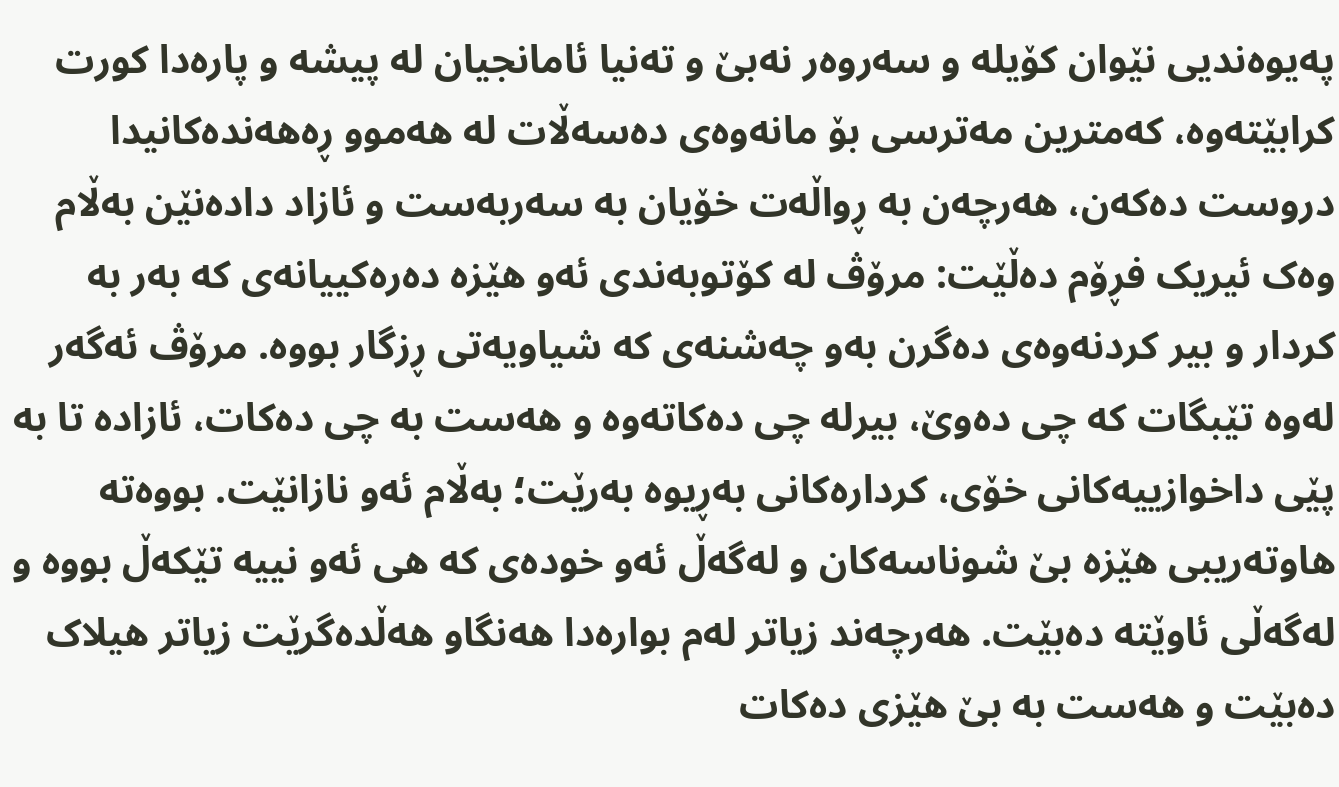پەیوەندیی نێوان کۆیلە و سەروەر نەبێ و تەنیا ئامانجیان لە پیشە و پارەدا کورت کرابێتەوە، کەمترین مەترسی بۆ مانەوەی دەسەڵات لە هەموو ڕەهەندەکانیدا دروست دەکەن، هەرچەن بە ڕواڵەت خۆیان بە سەربەست و ئازاد دادەنێن بەڵام وەک ئیریک فڕۆم دەڵێت: مرۆڤ لە کۆتوبەندی ئەو هێزە دەرەکییانەی کە بەر بە کردار و بیر کردنەوەی دەگرن بەو چەشنەی کە شیاویەتی ڕزگار بووە. مرۆڤ ئەگەر لەوە تێبگات کە چی دەوێ، بیرلە چی دەکاتەوە و هەست بە چی دەکات، ئازادە تا بە پێی داخوازییەکانی خۆی، کردارەکانی بەڕیوە بەرێت؛ بەڵام ئەو نازانێت. بووەتە هاوتەریبی هێزە بێ شوناسەکان و لەگەڵ ئەو خودەی کە هی ئەو نییە تێکەڵ بووە و لەگەڵی ئاوێتە دەبێت. هەرچەند زیاتر لەم بوارەدا هەنگاو هەڵدەگرێت زیاتر هیلاک دەبێت و هەست بە بێ هێزی دەکات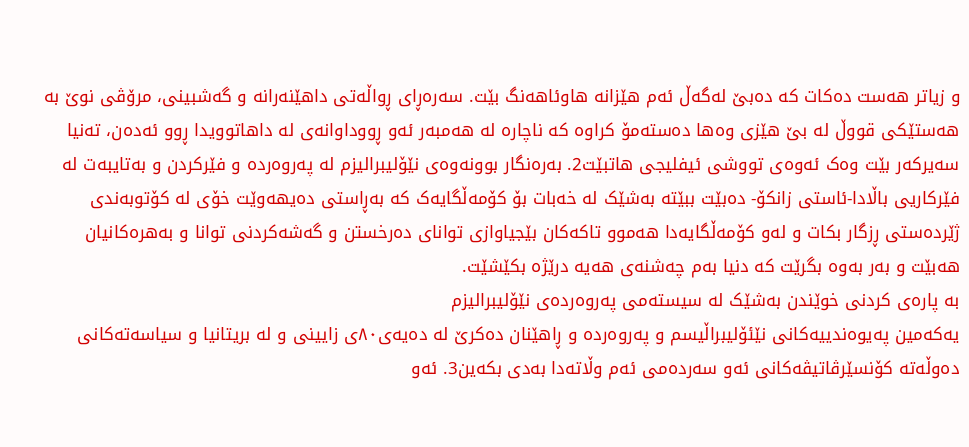و زیاتر هەست دەکات کە دەبێ لەگەڵ ئەم هێزانە هاوئاهەنگ بێت. سەرەڕای ڕواڵەتی داهێنەرانە و گەشبینی، مرۆڤی نوێ بە هەستێکی قووڵ لە بێ هێزی وەها دەستەمۆ کراوە کە ناچارە لە هەمبەر ئەو ڕووداوانەی لە داهاتوویدا ڕوو ئەدەن، تەنیا سەیرکەر بێت وەک ئەوەی تووشی ئیفلیجی هاتبێت2. بەرەنگار بوونەوەی نێۆلیبرالیزم لە پەروەردە و فێرکردن و بەتایبەت لە فێرکاریی باڵادا-ئاستی زانکۆ- دەبێت ببێتە بەشێک لە خەبات بۆ کۆمەڵگایەک کە بەڕاستی دەیهەوێت خۆی لە کۆتوبەندی ژێردەستی ڕزگار بکات و لەو کۆمەڵگایەدا هەموو تاکەکان بێجیاوازی توانای دەرخستن و گەشەکردنی توانا و بەهرەکانیان هەبێت و بەر بەوە بگرێت کە دنیا بەم چەشنەی هەیە درێژە بکێشێت.
بە پارەی کردنی خوێندن بەشێک لە سیستەمی پەروەردەی نێۆلیبرالیزم
یەکەمین پەیوەندییەکانی نێئۆلیبراڵیسم و پەروەردە و ڕاهێنان دەکرێ لە دەیەی٨٠ی زایینی و لە بریتانیا و سیاسەتەکانی دەوڵەتە کۆنسێرڤاتیڤەکانی ئەو سەردەمی ئەم وڵاتەدا بەدی بکەین3. ئەو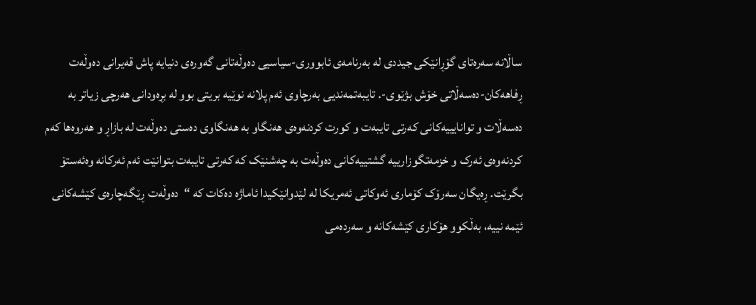ساڵانە سەرەتای گۆڕانێکی جیددی لە بەرنامەی ئابووری-سیاسیی دەوڵەتانی گەورەی دنیایە پاش قەیرانی دەوڵەت ڕفاهەکان-دەسەڵاتی خۆش بژێوی-. تایبەتمەندیی بەرچاوی ئەم پلانە نوێیە بریتی بوو لە بڕەودانی هەرچی زیاتر بە دەسەڵات و توانایییەکانی کەرتی تایبەت و کورت کردنەوەی هەنگاو بە هەنگاوی دەستی دەوڵەت لە بازاڕ و هەروەها کەم کردنەوەی ئەرک و خزمەتگوزارییە گشتییەکانی دەوڵەت بە چەشنێک کە کەرتی تایبەت بتوانێت ئەم ئەرکانە وەئەستۆ بگرێت. ڕەیگان سەرۆک کۆماری ئەوکاتی ئەمریکا لە لێدوانێکیدا ئاماژە دەکات کە “دەوڵەت ڕێگەچارەی کێشەکانی ئێمە نییە، بەڵکوو هۆکاری کێشەکانە و سەردەمی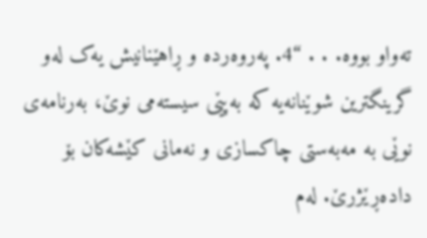تەواو بووە. . . “4. پەروەردە و ڕاهێنانیش یەک لەو گرینگترین شوێنانەیە کە بەپێی سیستەمی نوێ، بەرنامەی نوێی بە مەبەستی چاکسازی و نەمانی کێشەکان بۆ دادەڕێژرێ. لەم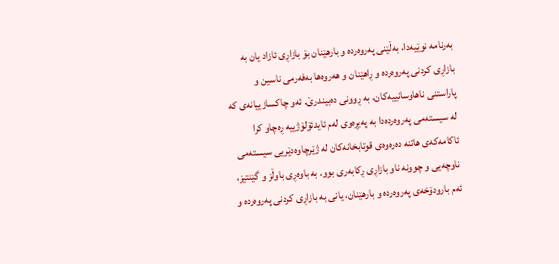بەرنامە نوێیەدا، بەڵێنی پەروەردە و بارهێنان بۆ بازاڕی ئازاد یان بە بازاڕی کردنی پەروەردە و ڕاهێنان و هەروەها بەفەرمی ناسین و پاراستنی ناهاوسانییەکان، بە ڕوونی دەبیندرێ. ئەو چاکسازییانەی کە لە سیستەمی پەروەردەدا بە پەیڕەوی لەم ئایدئۆلۆژییە ڕەچاو کرا ئاکامەکەی هاتنە دەرەوەی قوتابخانەکان لە ژێرچاوەدێریی سیستەمی ناوچەیی و چوونە ناو بازاڕی ڕکابەری بوو. بە باوەڕی باوڵز و گێنتیز، ئەم بارودۆخەی پەروەردە و بارهێنان، یانی بە بازاڕی کردنی پەروەردە و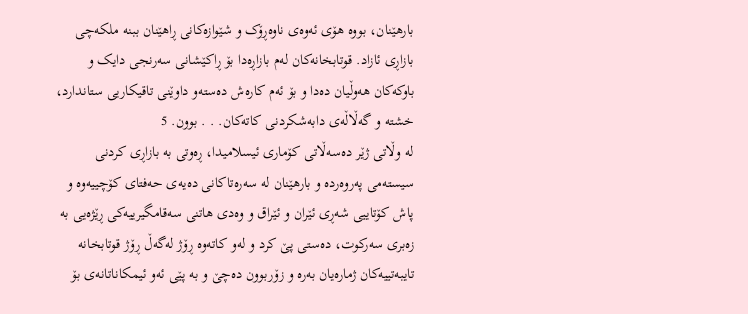بارهێنان، بووە هۆی ئەوەی ناوەڕۆک و شێوازەکانی ڕاهێنان ببنە ملکەچی بازاڕی ئازاد. قوتابخانەکان لەم بازاڕەدا بۆ ڕاکێشانی سەرنجی دایک و باوکەکان هەوڵیان دەدا و بۆ ئەم کارەش دەستەو داوێنی تاقیکاریی ستاندارد، خشتە و گەڵاڵەی دابەشکردنی کاتەکان. . . بوون. 5
لە وڵاتی ژێر دەسەڵاتی کۆماری ئیسلامیدا، ڕەوتی بە بازاڕی کردنی سیستەمی پەروەردە و بارهێنان لە سەرەتاکانی دەیەی حەفتای کۆچییەوە و پاش کۆتاییی شەڕی ئێران و ئێراق و وەدی هاتنی سەقامگیرییەکی ڕێژەیی بە زەبری سەرکوت، دەستی پێ کرد و لەو کاتەوە ڕۆژ لەگەڵ ڕۆژ قوتابخانە تایبەتییەکان ژمارەیان بەرە و زۆربوون دەچێ و بە پێی ئەو ئیمکاناتانەی بۆ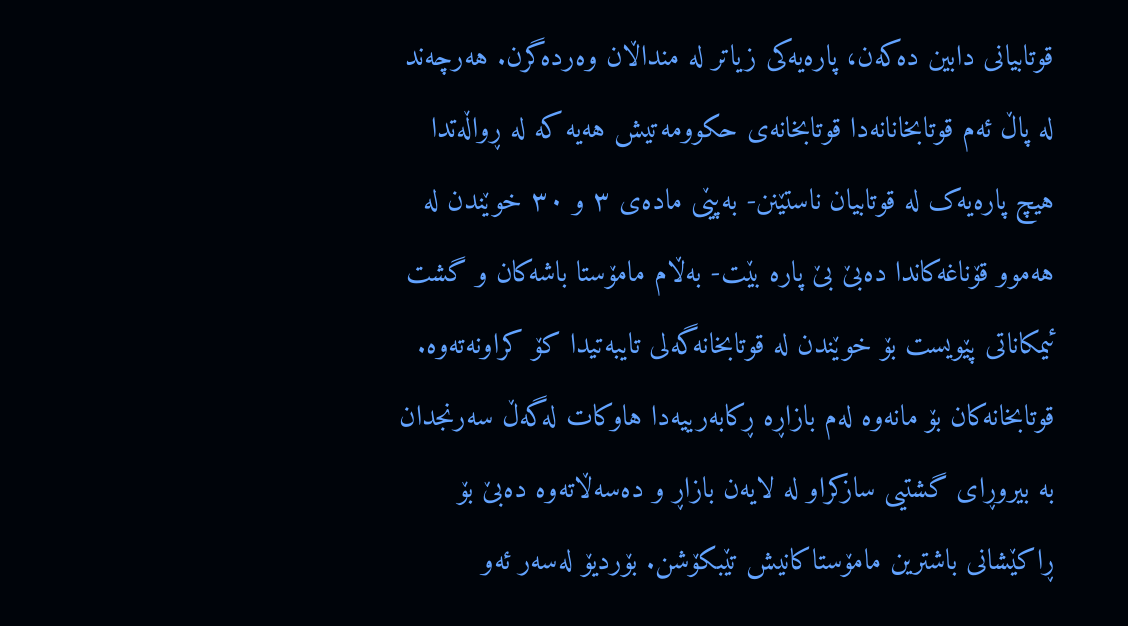قوتابیانی دابین دەکەن، پارەیەکی زیاتر لە منداڵان وەردەگرن. هەرچەند لە پاڵ ئەم قوتابخانانەدا قوتابخانەی حکوومەتیش هەیە کە لە ڕواڵەتدا هیچ پارەیەک لە قوتابیان ناستێنن- بەپێی مادەی ٣ و ٣٠ خوێندن لە هەموو قۆناغەکاندا دەبێ بێ پارە بێت- بەڵام مامۆستا باشەکان و گشت ئیمکاناتی پێویست بۆ خوێندن لە قوتابخانەگەلی تایبەتیدا کۆ کراونەتەوە. قوتابخانەکان بۆ مانەوە لەم بازاڕە ڕکابەرییەدا هاوکات لەگەڵ سەرنجدان بە بیروڕای گشتیی سازکراو لە لایەن بازاڕ و دەسەڵاتەوە دەبێ بۆ ڕاکێشانی باشترین مامۆستاکانیش تێبکۆشن. بۆردیۆ لەسەر ئەو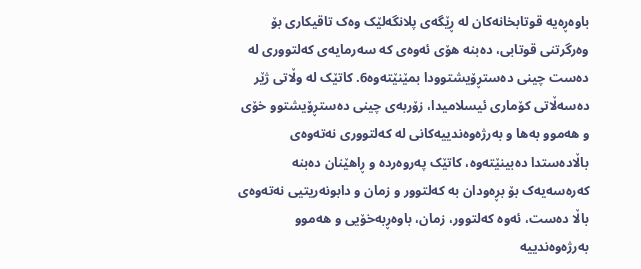باوەڕەیە قوتابخانەکان لە ڕێگەی پلانگەلێک وەک تاقیکاری بۆ وەرگرتنی قوتابی، دەبنە هۆی ئەوەی کە سەرمایەی کەلتووری لە دەست چینی دەستڕۆیشتوودا بمێنێتەوە6. کاتێک لە وڵاتی ژێر دەسەڵاتی کۆماری ئیسلامیدا، زۆربەی چینی دەستڕۆیشتوو خۆی و هەموو بەها و بەرژەوەندییەکانی لە کەلتووری نەتەوەی باڵادەستدا دەبینێتەوە، کاتێک پەروەردە و ڕاهێنان دەبنە کەرەسەیەک بۆ بڕەودان بە کەلتوور و زمان و دابونەریتیی نەتەوەی باڵا دەست، ئەوە کەلتوور، زمان، باوەڕبەخۆیی و هەموو بەرژەوەندییە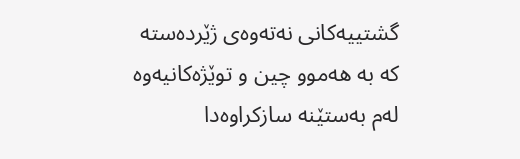گشتییەکانی نەتەوەی ژێردەستە کە بە هەموو چین و توێژەکانیەوە لەم بەستێنە سازکراوەدا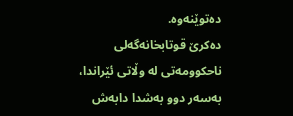دەتوێنەوە.
دەکرێ قوتابخانەگەلی ناحکوومەتی لە وڵاتی ئێراندا، بەسەر دوو بەشدا دابەش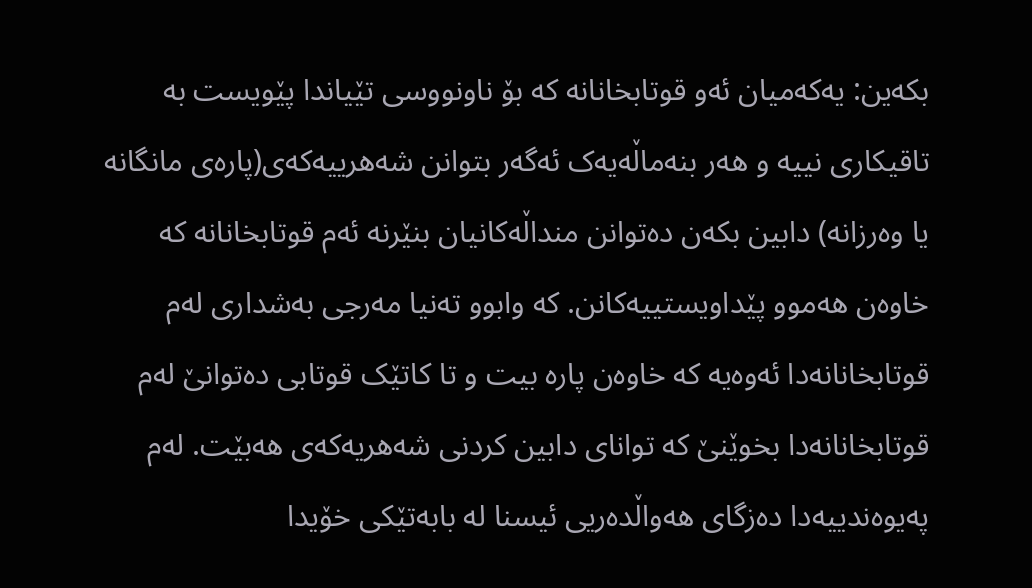بکەین: یەکەمیان ئەو قوتابخانانە کە بۆ ناونووسی تێیاندا پێویست بە تاقیکاری نییە و هەر بنەماڵەیەک ئەگەر بتوانن شەهرییەکەی(پارەی مانگانە یا وەرزانە) دابین بکەن دەتوانن منداڵەکانیان بنێرنە ئەم قوتابخانانە کە خاوەن هەموو پێداویستییەکانن. کە وابوو تەنیا مەرجی بەشداری لەم قوتابخانانەدا ئەوەیە کە خاوەن پارە بیت و تا کاتێک قوتابی دەتوانێ لەم قوتابخانانەدا بخوێنێ کە توانای دابین کردنی شەهریەکەی هەبێت. لەم پەیوەندییەدا دەزگای هەواڵدەریی ئیسنا لە بابەتێکی خۆیدا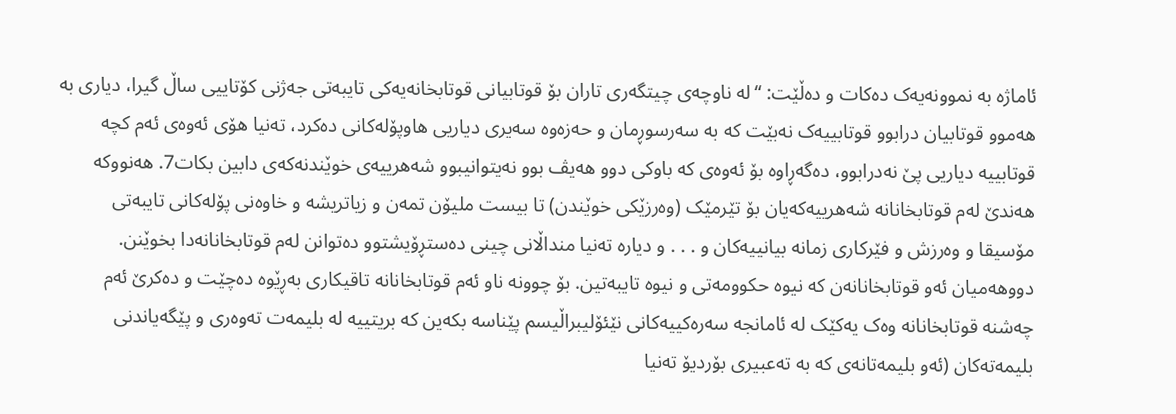ئاماژە بە نموونەیەک دەکات و دەڵێت: “لە ناوچەی چیتگەری تاران بۆ قوتابیانی قوتابخانەیەکی تایبەتی جەژنی کۆتاییی ساڵ گیرا، دیاری بە هەموو قوتابیان درابوو قوتابییەک نەبێت کە بە سەرسوڕمان و حەزەوە سەیری دیاریی هاوپۆلەکانی دەکرد، تەنیا هۆی ئەوەی ئەم کچە قوتابییە دیاریی پێ نەدرابوو، دەگەڕاوە بۆ ئەوەی کە باوکی دوو هەیڤ بوو نەیتوانیبوو شەهرییەی خوێندنەکەی دابین بکات7. هەنووکە هەندێ لەم قوتابخانانە شەهرییەکەیان بۆ تێرمێک (وەرزێکی خوێندن) تا بیست ملیۆن تمەن و زیاتریشە و خاوەنی پۆلەکانی تایبەتی مۆسیقا و وەرزش و فێرکاری زمانە بیانییەکان و . . . و دیارە تەنیا منداڵانی چینی دەستڕۆیشتوو دەتوانن لەم قوتابخانانەدا بخوێنن.
دووهەمیان ئەو قوتابخانانەن کە نیوە حکوومەتی و نیوە تایبەتین. بۆ چوونە ناو ئەم قوتابخانانە تاقیکاری بەڕێوە دەچێت و دەکرێ ئەم چەشنە قوتابخانانە وەک یەکێک لە ئامانجە سەرەکییەکانی نێئۆلیبراڵیسم پێناسە بکەین کە بریتییە لە بلیمەت تەوەری و پێگەیاندنی بلیمەتەکان (ئەو بلیمەتانەی کە بە تەعبیری بۆردیۆ تەنیا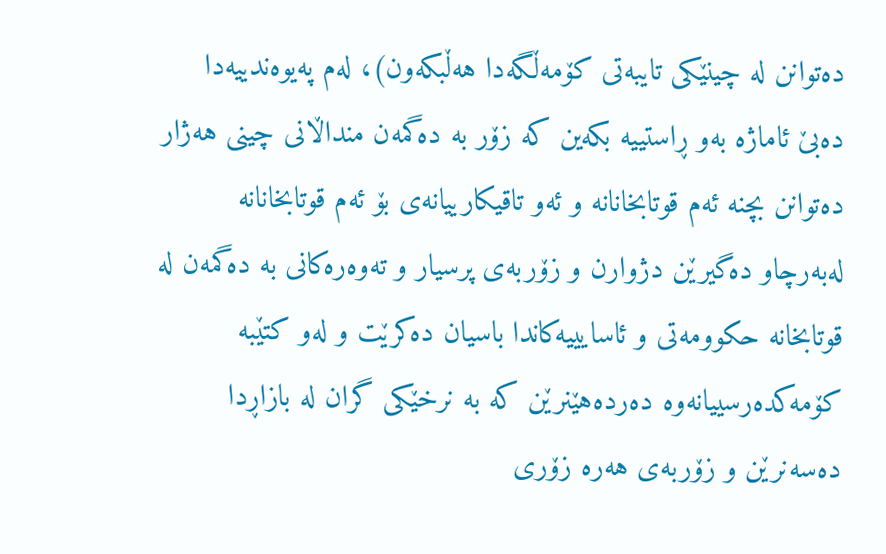دەتوانن لە چینێکی تایبەتی کۆمەڵگەدا هەڵبکەون)، لەم پەیوەندییەدا دەبێ ئاماژە بەو ڕاستییە بکەین کە زۆر بە دەگمەن منداڵانی چینی هەژار دەتوانن بچنە ئەم قوتابخانانە و ئەو تاقیکارییانەی بۆ ئەم قوتابخانانە لەبەرچاو دەگیرێن دژوارن و زۆربەی پرسیار و تەوەرەکانی بە دەگمەن لە قوتابخانە حکوومەتی و ئاسایییەکاندا باسیان دەکرێت و لەو کتێبە کۆمەکدەرسییانەوە دەردەهێنرێن کە بە نرخێکی گران لە بازاڕدا دەسەنرێن و زۆربەی هەرە زۆری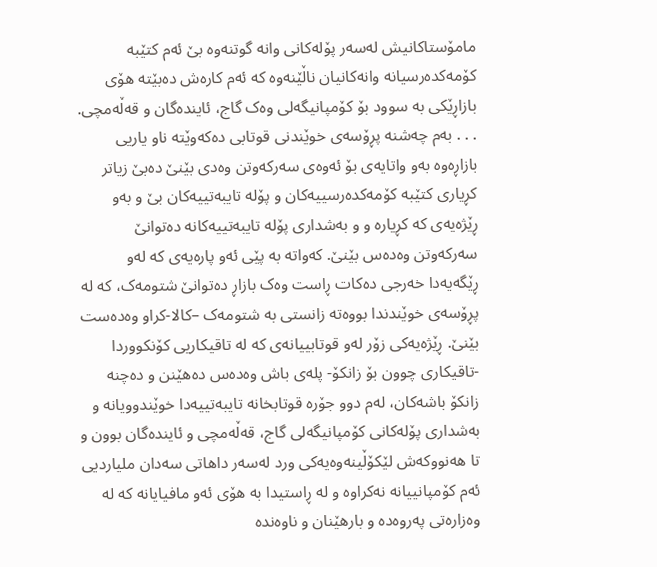مامۆستاکانیش لەسەر پۆلەکانی وانە گوتنەوە بێ ئەم کتێبە کۆمەکدەرسیانە وانەکانیان ناڵێنەوە کە ئەم کارەش دەبێتە هۆی بازاڕێکی بە سوود بۆ کۆمپانیگەلی وەک گاج، ئایندەگان و قەڵەمچی. . . . بەم چەشنە پڕۆسەی خوێندنی قوتابی دەکەوێتە ناو یاریی بازاڕەوە بەو واتایەی بۆ ئەوەی سەرکەوتن وەدی بێنێ دەبێ زیاتر کڕیاری کتێبە کۆمەکدەرسییەکان و پۆلە تایبەتییەکان بێ و بەو ڕێژەیەی کە کڕیارە و و بەشداری پۆلە تایبەتییەکانە دەتوانێ سەرکەوتن وەدەس بێنێ. کەواتە بە پێی ئەو پارەیەی کە لەو ڕێگەیەدا خەرجی دەکات ڕاست وەک بازاڕ دەتوانێ شتومەک، کە لە پڕۆسەی خوێندندا بووەتە زانستی بە شتومەک –کالا-کراو وەدەست بێنێ. ڕێژەیەکی زۆر لەو قوتابییانەی کە لە تاقیکاریی کۆنکووردا -تاقیکاری چوون بۆ زانکۆ- پلەی باش وەدەس دەهێنن و دەچنە زانکۆ باشەکان، لەم دوو جۆرە قوتابخانە تایبەتییەدا خوێندوویانە و بەشداری پۆلەکانی کۆمپانیگەلی گاج، قەڵەمچی و ئایندەگان بوون و تا هەنووکەش لێکۆڵینەوەیەکی ورد لەسەر داهاتی سەدان ملیاردیی ئەم کۆمپانییانە نەکراوە و لە ڕاستیدا بە هۆی ئەو مافیایانە کە لە وەزارەتی پەروەدە و بارهێنان و ناوەندە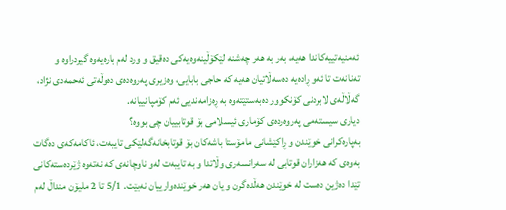ئەمنیەتییەکاندا هەیە، بەر بە هەر چەشنە لێکۆڵینەوەیەکی دەقیق و ورد لەم بارەیەوە گیردراوە و تەنانەت تا ئەو ڕادەیە دەسەڵاتیان هەیە کە حاجی بابایی، وەزیری پەروەدەی دەوڵەتی ئەحمەدی نژاد، گەڵاڵەی لابردنی کۆنکوور دەبەستێتەوە بە ڕەزامەندیی ئەم کۆمپانییانە.
دیاری سیستەمی پەروەردەی کۆماری ئیسلامی بۆ قوتابییان چی بووە؟
بەپارەکرانی خوێندن و ڕاکێشانی مامۆستا باشەکان بۆ قوتابخانەگەلێکی تایبەت، ئاکامەکەی دەگات بەوەی کە هەزاران قوتابی لە سەرانسەری وڵاتدا و بە تایبەت لەو ناوچانەی کە نەتەوە ژێردەستەکانی تێدا دەژین دەست لە خوێندن هەڵدەگرن و یان هەر خوێندەوارییان نەبێت. 5/1 تا 2 ملیۆن منداڵ لەم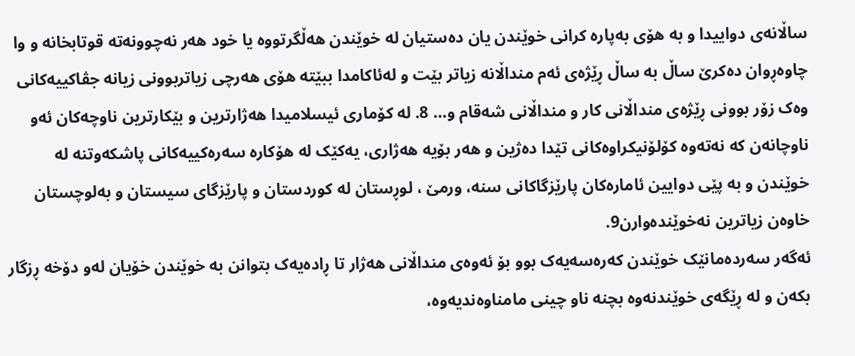ساڵانەی دواییدا و بە هۆی بەپارە کرانی خوێندن یان دەستیان لە خوێندن هەڵگرتووە یا خود هەر نەچوونەتە قوتابخانە و وا چاوەڕوان دەکرێ ساڵ بە ساڵ ڕێژەی ئەم منداڵانە زیاتر بێت و لەئاکامدا ببێتە هۆی هەرچی زیاتربوونی زیانە جڤاکییەکانی وەک زۆر بوونی ڕێژەی منداڵانی کار و منداڵانی شەقام و… 8. لە کۆماری ئیسلامیدا هەژارترین و بێکارترین ناوچەکان ئەو ناوچانەن کە نەتەوە کۆلۆنیکراوەکانی تێدا دەژین و هەر بۆیە هەژاری، یەکێک لە هۆکارە سەرەکییەکانی پاشکەوتنە لە خوێندن و بە پێی دوایین ئامارەکان پارێزگاکانی سنە، ورمێ ، لوڕستان لە کوردستان و پارێزگای سیستان و بەلوچستان خاوەن زیاترین نەخوێندەوارن9.
ئەگەر سەردەمانێک خوێندن کەرەسەیەک بوو بۆ ئەوەی منداڵانی هەژار تا ڕادەیەک بتوانن بە خوێندن خۆیان لەو دۆخە ڕزگار بکەن و لە ڕێگەی خوێندنەوە بچنە ناو چینی مامناوەندیەوە،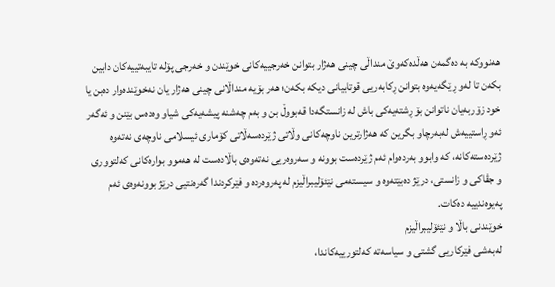هەنووکە بە دەگمەن هەڵدەکەوێ منداڵی چینی هەژار بتوانن خەرجییەکانی خوێندن و خەرجی پۆلە تایبەتییەکان دابین بکەن تا لەو ڕێگەیەوە بتوانن ڕکابەریی قوتابیانی دیکە بکەن؛ هەر بۆیە منداڵانی چینی هەژار یان نەخوێندەوار دەبن یا خود زۆربەیان ناتوانن بۆ ڕشتەیەکی باش لە زانستگەدا قەبووڵ بن و بەم چەشنە پیشەیەکی شیاو وەدەس بێنن و ئەگەر ئەو ڕاستییەش لەبەرچاو بگرین کە هەژارترین ناوچەکانی وڵاتی ژێردەسەڵاتی کۆماری ئیسلامی ناوچەی نەتەوە ژێردەستەکانە، کە وابوو بەردەوام ئەم ژێردەست بوونە و سەروەریی نەتەوەی باڵادەست لە هەموو بوارەکانی کەلتووری و جڤاکی و زانستی، درێژ دەبێتەوە و سیستەمی نێئۆلیبراڵیزم لە پەروەردە و فێرکردندا گەرەنتیی درێژ بوونەوەی ئەم پەیوەندییە دەکات.
خوێندنی باڵا و نێئۆلیبراڵیزم
لەبەشی فێرکاریی گشتی و سیاسەتە کەلتورییەکاندا،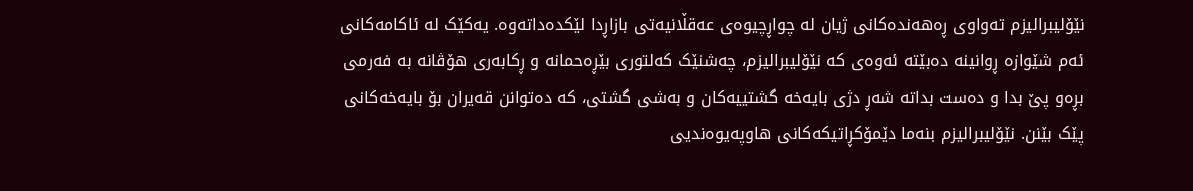نێۆلیبرالیزم تەواوی ڕەهەندەکانی ژیان لە چواڕچیوەی عەقڵانیەتی بازاڕدا لێکدەداتەوە. یەکێک لە ئاکامەکانی ئەم شێوازە ڕوانینە دەبێتە ئەوەی کە نێۆلیبرالیزم، چەشنێک کەلتوری بێڕەحمانە و ڕکابەری هۆڤانە بە فەرمی بڕەو پێ بدا و دەست بداتە شەڕ دژی بایەخە گشتییەکان و بەشی گشتی، کە دەتوانن قەیران بۆ بایەخەکانی پێک بێنن. نێۆلیبرالیزم بنەما دێمۆکڕاتیکەکانی هاوپەیوەندیی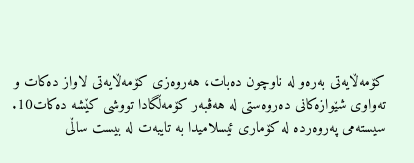کۆمەڵایەتی بەرەو لە ناوچون دەبات، هەروەزی کۆمەڵایەتی لاواز دەکات و تەواوی شێوازەکانی دەروەستی لە هەڤبەر کۆمەڵگادا تووشی کێشە دەکات10.
سیستەمی پەروەردە لە کۆماری ئیسلامیدا بە تایبەت لە بیست ساڵی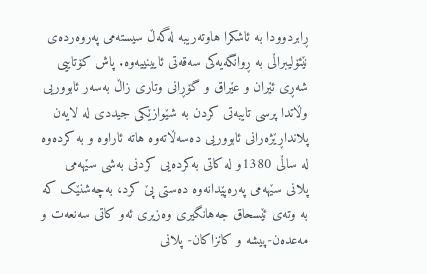ڕابردوودا بە ئاشکرا هاوتەریبە لەگەڵ سیستەمی پەروەردەی نێئۆلیبراڵی بە ڕوانگەیەکی سەقەتی ئایینییەوە. پاش کۆتاییی شەڕی ئێران و عێراق و گۆڕانی وتاری زاڵ بەسەر ئابووریی وڵاتدا پرسی تایبەتی کردن بە شێوازێکی جیددی لە لایەن پلانداڕێژەرانی ئابووریی دەسەڵاتەوە هاتە ئاراوە و بە کردەوە لە ساڵی 1380و لە کاتی بەکردەیی کردنی بەشی سێهەمی پلانی سێهەمی پەرەپێدانەوە دەستی پێ کرد، بەچەشنێک کە بە وتەی ئێسحاق جەهانگیری وەزیری ئەو کاتی سەنعەت و مەعدەن-پیشە و کانزاکان- پلانی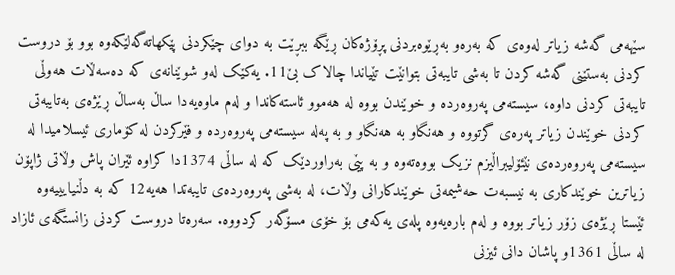سێهەمی گەشە زیاتر لەوەی کە بەرەو بەڕێوەبردنی پڕۆژەکان ڕێگە ببڕێت بە دوای چێکردنی پێکهاتەگەلێکەوە بوو بۆ دروست کردنی بەستێنی گەشە کردن تا بەشی تایبەتی بتوانێت تێیاندا چالاک بێ11. یەکێک لەو شوێنانەی کە دەسەڵات هەوڵی تایبەتی کردنی داوە، سیستەمی پەروەردە و خوێندن بووە لە هەموو ئاستەکاندا و لەم ماوەیەدا ساڵ بەساڵ ڕێژەی بەتایبەتی کردنی خوێندن زیاتر پەرەی گرتووە و هەنگاو بە هەنگاو و بە پەلە سیستەمی پەروەردە و فێرکردن لە کۆماری ئیسلامیدا لە سیستەمی پەروەردەی نێئۆلیبراڵیزم نزیک بووەتەوە و بە پێی بەراوردێک کە لە ساڵی 1374دا کراوە ئێران پاش وڵاتی ژاپۆن زیاترین خوێندکاری بە نیسبەت حەشیمەتی خوێندکارانی وڵات، لە بەشی پەروەردەی تایبەتدا هەیە12 کە بە دڵنیایییەوە ئێستا ڕێژەی زۆر زیاتر بووە و لەم بارەیەوە پلەی یەکەمی بۆ خۆی مسۆگەر کردووە. سەرەتا دروست کردنی زانستگەی ئازاد لە ساڵی 1361و پاشان دانی ئیزنی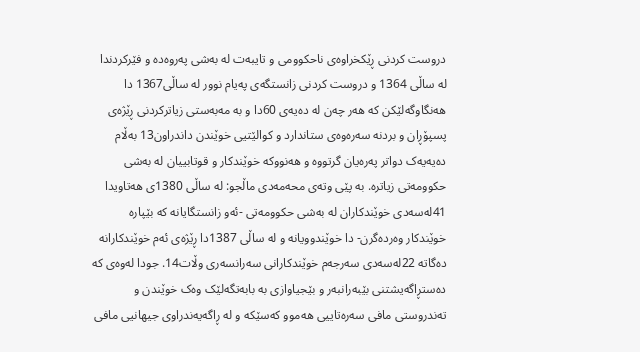دروست کردنی ڕێکخراوەی ناحکوومی و تایبەت لە بەشی پەروەدە و فێرکردندا لە ساڵی 1364 و دروست کردنی زانستگەی پەیام نوور لە ساڵی1367 دا هەنگاوگەلێکن کە هەر چەن لە دەیەی 60دا و بە مەبەستی زیاترکردنی ڕێژەی پسپۆڕان و بردنە سەرەوەی ستاندارد و کوالێتیی خوێندن داندراون13 بەڵام دەیەیەک دواتر پەرەیان گرتووە و هەنووکە خوێندکار و قوتابییان لە بەشی حکوومەتی زیاترە. بە پێی وتەی محەمەدی ماڵجو: لە ساڵی 1380ی هەتاویدا 41لەسەدی خوێندکاران لە بەشی حکوومەتی -ئەو زانستگایانە کە بێپارە خوێندکار وەردەگرن- دا خوێندوویانە و لە ساڵی 1387دا ڕێژەی ئەم خوێندکارانە دەگاتە 22لەسەدی سەرجەم خوێندکارانی سەرانسەری وڵات14. جودا لەوەی کە دەستڕاگەیشتنی بێبەرانبەر و بێجیاوازی بە بابەتگەلێک وەک خوێندن و تەندروستی مافی سەرەتاییی هەموو کەسێکە و لە ڕاگەیەندراوی جیهانیی مافی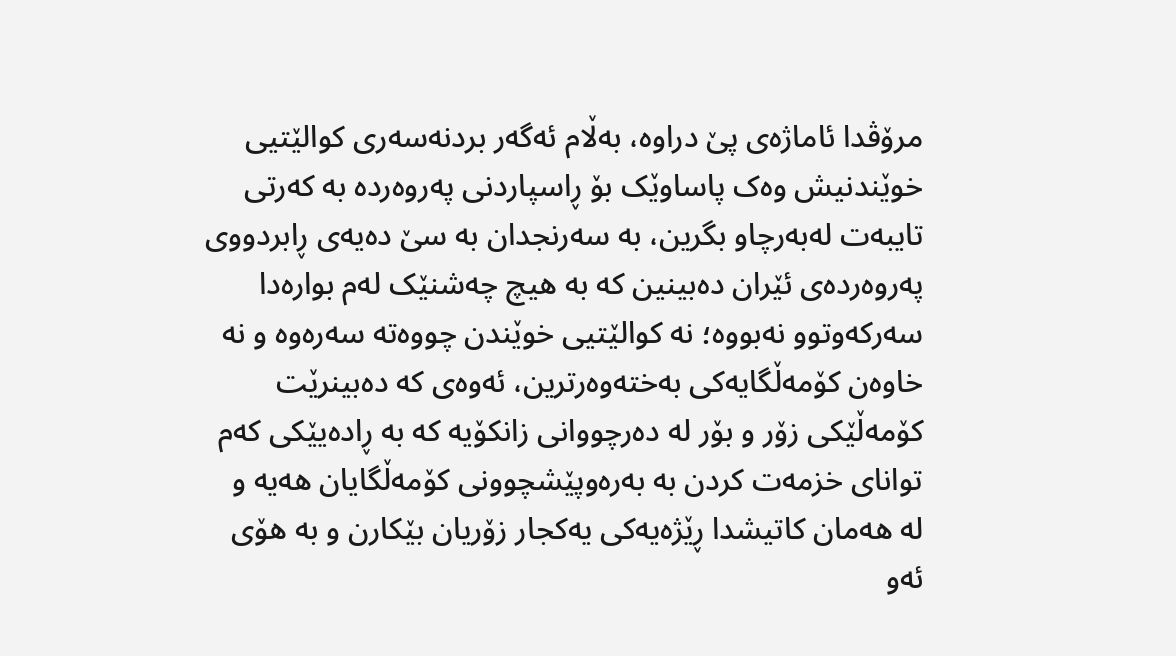مرۆڤدا ئاماژەی پێ دراوە، بەڵام ئەگەر بردنەسەری کوالێتیی خوێندنیش وەک پاساوێک بۆ ڕاسپاردنی پەروەردە بە کەرتی تایبەت لەبەرچاو بگرین، بە سەرنجدان بە سێ دەیەی ڕابردووی پەروەردەی ئێران دەبینین کە بە هیچ چەشنێک لەم بوارەدا سەرکەوتوو نەبووە؛ نە کوالێتیی خوێندن چووەتە سەرەوە و نە خاوەن کۆمەڵگایەکی بەختەوەرترین، ئەوەی کە دەبینرێت کۆمەڵێکی زۆر و بۆر لە دەرچووانی زانکۆیە کە بە ڕادەیێکی کەم توانای خزمەت کردن بە بەرەوپێشچوونی کۆمەڵگایان هەیە و لە هەمان کاتیشدا ڕێژەیەکی یەکجار زۆریان بێکارن و بە هۆی ئەو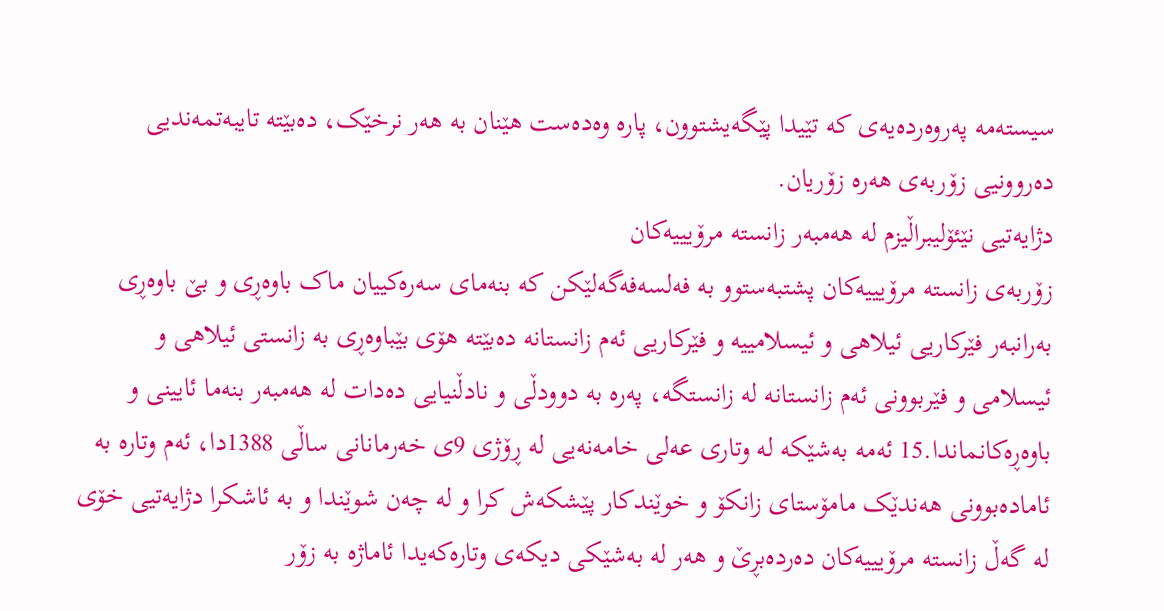سیستەمە پەروەردەیەی کە تێیدا پێگەیشتوون، پارە وەدەست هێنان بە هەر نرخێک، دەبێتە تایبەتمەندیی دەروونیی زۆربەی هەرە زۆریان.
دژایەتیی نێئۆلیبراڵیزم لە هەمبەر زانستە مرۆیییەکان
زۆربەی زانستە مرۆیییەکان پشتبەستوو بە فەلسەفەگەلێکن کە بنەمای سەرەکییان ماک باوەڕی و بێ باوەڕی بەرانبەر فێرکاریی ئیلاهی و ئیسلامییە و فێرکاریی ئەم زانستانە دەبێتە هۆی بێباوەڕی بە زانستی ئیلاهی و ئیسلامی و فێربوونی ئەم زانستانە لە زانستگە، پەرە بە دوودڵی و نادڵنیایی دەدات لە هەمبەر بنەما ئایینی و باوەڕەکانماندا.15 ئەمە بەشێکە لە وتاری عەلی خامەنەیی لە ڕۆژی 9ی خەرمانانی ساڵی 1388دا، ئەم وتارە بە ئامادەبوونی هەندێک مامۆستای زانکۆ و خوێندکار پێشکەش کرا و لە چەن شوێندا و بە ئاشکرا دژایەتیی خۆی لە گەڵ زانستە مرۆیییەکان دەردەبڕێ و هەر لە بەشێکی دیکەی وتارەکەیدا ئاماژە بە زۆر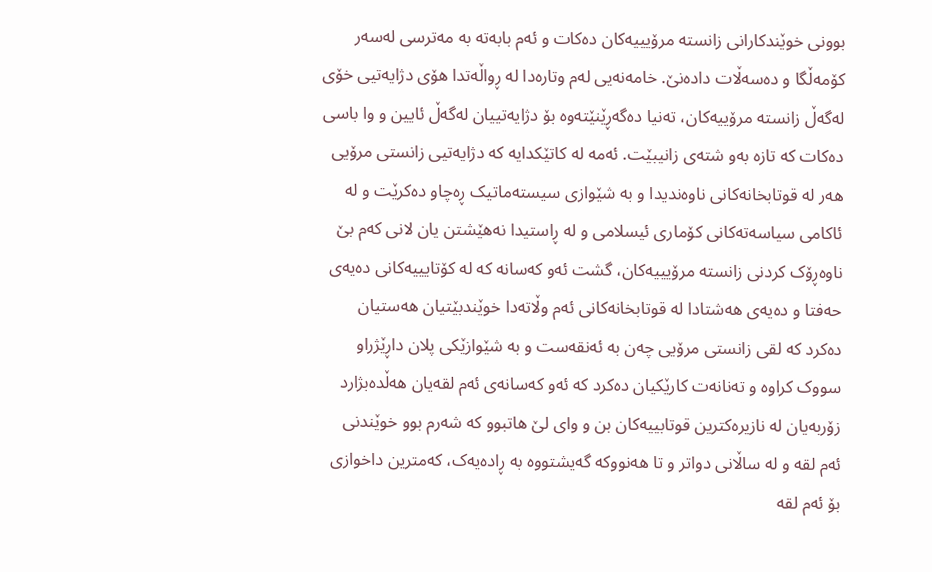بوونی خوێندکارانی زانستە مرۆیییەکان دەکات و ئەم بابەتە بە مەترسی لەسەر کۆمەڵگا و دەسەڵات دادەنێ. خامەنەیی لەم وتارەدا لە ڕواڵەتدا هۆی دژایەتیی خۆی لەگەڵ زانستە مرۆییەکان، تەنیا دەگەڕێنێتەوە بۆ دژایەتییان لەگەڵ ئایین و وا باسی دەکات کە تازە بەو شتەی زانیبێت. ئەمە لە کاتێکدایە کە دژایەتیی زانستی مرۆیی هەر لە قوتابخانەکانی ناوەندیدا و بە شێوازی سیستەماتیک ڕەچاو دەکرێت و لە ئاکامی سیاسەتەکانی کۆماری ئیسلامی و لە ڕاستیدا نەهێشتن یان لانی کەم بێ ناوەڕۆک کردنی زانستە مرۆیییەکان، گشت ئەو کەسانە کە لە کۆتایییەکانی دەیەی حەفتا و دەیەی هەشتادا لە قوتابخانەکانی ئەم وڵاتەدا خوێندبێتیان هەستیان دەکرد کە لقی زانستی مرۆیی چەن بە ئەنقەست و بە شێوازێکی پلان داڕێژراو سووک کراوە و تەنانەت کارێکیان دەکرد کە ئەو کەسانەی ئەم لقەیان هەڵدەبژارد زۆربەیان لە نازیرەکترین قوتابییەکان بن و وای لێ هاتبوو کە شەرم بوو خوێندنی ئەم لقە و لە ساڵانی دواتر و تا هەنووکە گەیشتووە بە ڕادەیەک، کەمترین داخوازی بۆ ئەم لقە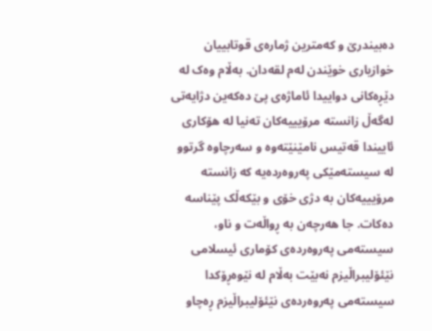دەبیندرێ و کەمترین ژمارەی قوتابییان خوازیاری خوێندن لەم لقەدان. بەڵام وەک لە دێڕەکانی دواییدا ئاماژەی پێ دەکەین دژایەتی لەگەڵ زانستە مرۆیییەکان تەنیا لە هۆکاری ئاییندا قەتیس نامێنێتەوە و سەرچاوە گرتوو لە سیستەمێکی پەروەردەیە کە زانستە مرۆیییەکان بە دژی خۆی و بێکەڵک پێناسە دەکات. جا هەرچەن بە ڕواڵەت و ناو، سیستەمی پەروەردەی کۆماری ئیسلامی نێئۆلیبراڵیزم نەبێت بەڵام لە نێوەڕۆکدا سیستەمی پەروەردەی نێئۆلیبراڵیزم ڕەچاو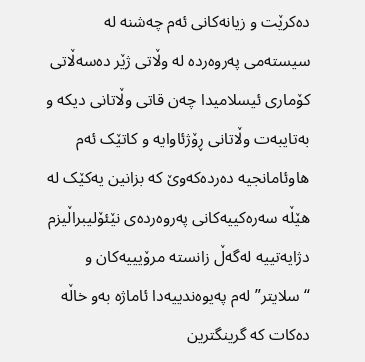دەکرێت و زیانەکانی ئەم چەشنە لە سیستەمی پەروەردە لە وڵاتی ژێر دەسەڵاتی کۆماری ئیسلامیدا چەن قاتی وڵاتانی دیکە و بەتایبەت وڵاتانی ڕۆژئاوایە و کاتێک ئەم هاوئامانجیە دەردەکەوێ کە بزانین یەکێک لە هێڵە سەرەکییەکانی پەروەردەی نێئۆلیبراڵیزم دژایەتییە لەگەڵ زانستە مرۆیییەکان و “سلایتر” لەم پەیوەندییەدا ئاماژە بەو خاڵە دەکات کە گرینگترین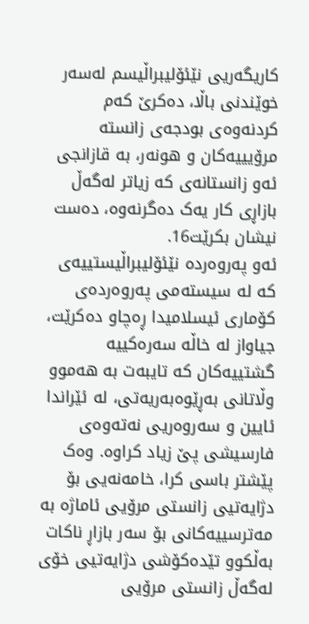کاریگەریی نێئۆلیبراڵیسم لەسەر خوێندنی باڵا، دەکرێ کەم کردنەوەی بودجەی زانستە مرۆیییەکان و هونەر، بە قازانجی ئەو زانستانەی کە زیاتر لەگەڵ بازاڕی کار یەک دەگرنەوە، دەست نیشان بکرێت16.
ئەو پەروەردە نێئۆلیبراڵیستییەی کە لە سیستەمی پەروەردەی کۆماری ئیسلامیدا ڕەچاو دەکرێت، جیاواز لە خاڵە سەرەکییە گشتییەکان کە تایبەت بە هەموو وڵاتانی بەڕێوەبەریەتی، لە ئێراندا ئایین و سەروەریی نەتەوەی فارسیشی پێ زیاد کراوە. وەک پێشتر باسی کرا، خامەنەیی بۆ دژایەتیی زانستی مرۆیی ئاماژە بە مەترسییەکانی بۆ سەر بازاڕ ناکات بەڵکوو تێدەکۆشی دژایەتیی خۆی لەگەڵ زانستی مرۆیی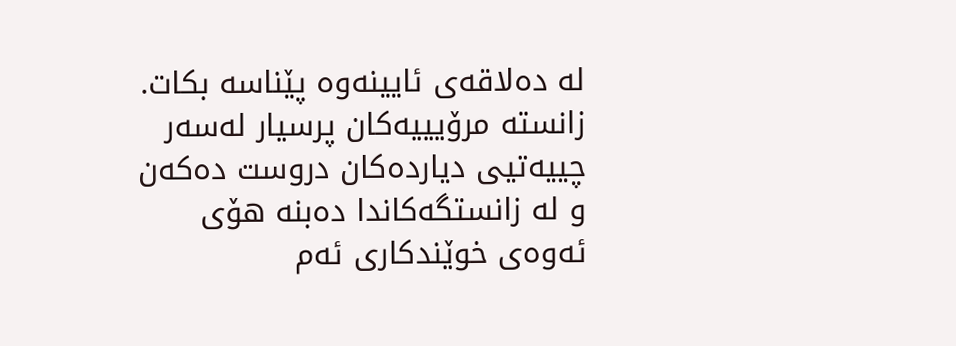لە دەلاقەی ئایینەوە پێناسە بکات. زانستە مرۆیییەکان پرسیار لەسەر چییەتیی دیاردەکان دروست دەکەن و لە زانستگەکاندا دەبنە هۆی ئەوەی خوێندکاری ئەم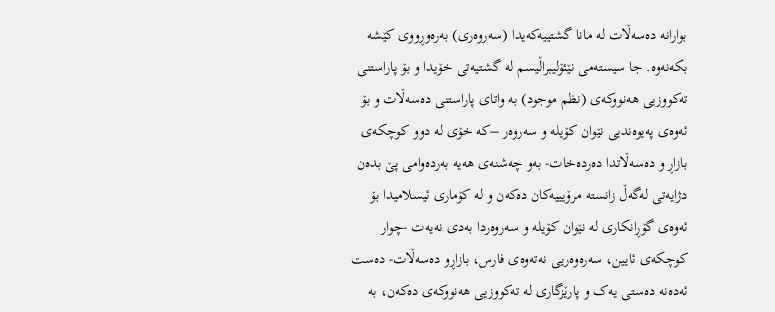بوارانە دەسەڵات لە مانا گشتییەکەیدا (سەروەری) بەرەوڕووی کێشە بکەنەوە. جا سیستەمی نێئۆلیبراڵیسم لە گشتیەتی خۆیدا و بۆ پاراستنی تەکووزیی هەنووکەی (نظم موجود) بە واتای پاراستنی دەسەڵات و بۆ ئەوەی پەیوەندیی نێوان کۆیلە و سەروەر –کە خۆی لە دوو کوچکەی بازاڕ و دەسەڵاتدا دەردەخات- بەو چەشنەی هەیە بەردەوامی پێ بدەن دژایەتی لەگەڵ زانستە مرۆیییەکان دەکەن و لە کۆماری ئیسلامیدا بۆ ئەوەی گۆڕانکاری لە نێوان کۆیلە و سەروەردا بەدی نەیەت -چوار کوچکەی ئایین، سەرەوەریی نەتەوەی فارس، بازاڕو دەسەڵات- دەست ئەدەنە دەستی یەک و پارێزگاری لە تەکووزیی هەنووکەی دەکەن، بە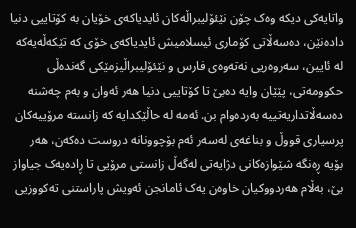واتایەکی دیکە وەک چۆن نێئۆلیبراڵەکان ئایدیاکەی خۆیان بە کۆتاییی دنیا دادەنێن، دەسەڵاتی کۆماری ئیسلامیش ئایدیاکەی خۆی کە تێکەڵەیەکە لە ئایین، سەروەریی نەتەوەی فارس و نێئۆلیبراڵیزمێکی گەندەڵی حکوومەتی، پێێان وایە دەبێ تا کۆتاییی دنیا هەر ئەوان و بەم چەشنە دەسەڵاتداریەتییە بەردەوام بن. ئەمە لە حاڵێکدایە کە زانستە مرۆییەکان پرسیاری قووڵ و بناغەی لەسەر ئەم بۆچوونانە دروست دەکەن، هەر بۆیە ڕەنگە شێوازەکانی دژایەتی لەگەڵ زانستی مرۆیی تا ڕادەیەک جیاواز بێ، بەڵام هەردووکیان خاوەن یەک ئامانجن ئەویش پاراستنی تەکووزیی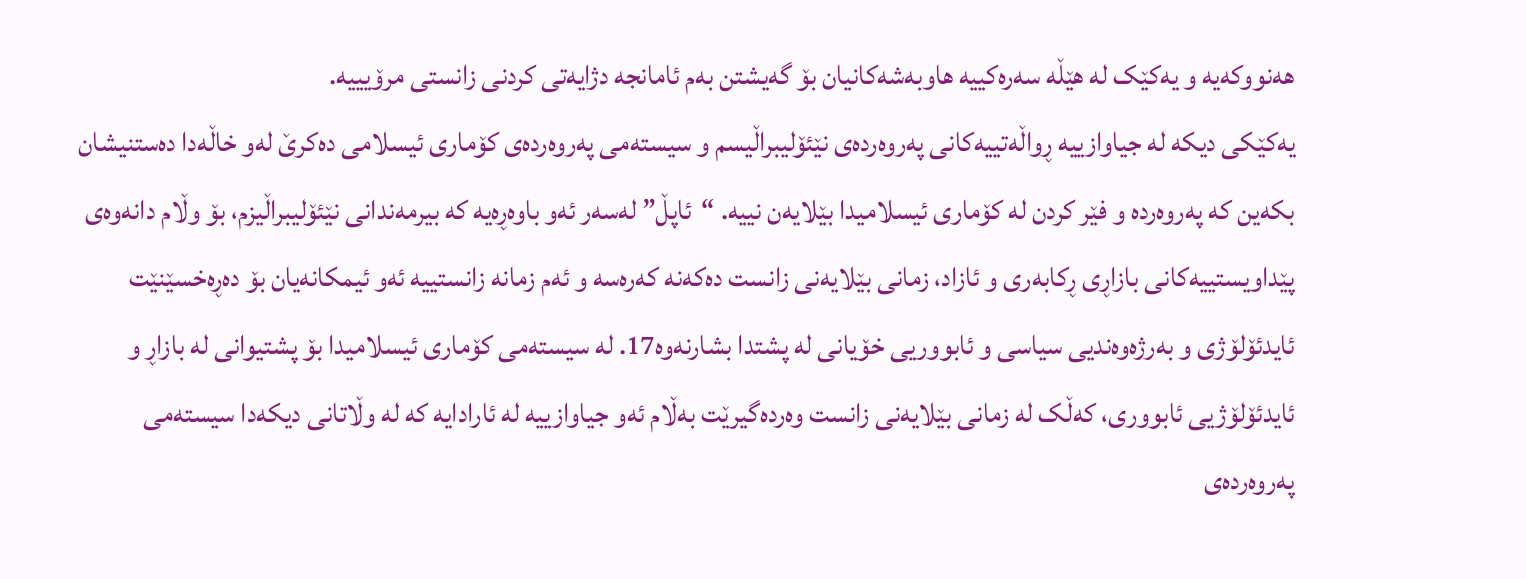هەنووکەیە و یەکێک لە هێڵە سەرەکییە هاوبەشەکانیان بۆ گەیشتن بەم ئامانجە دژایەتی کردنی زانستی مرۆیییە.
یەکێکی دیکە لە جیاوازییە ڕواڵەتییەکانی پەروەردەی نێئۆلیبراڵیسم و سیستەمی پەروەردەی کۆماری ئیسلامی دەکرێ لەو خاڵەدا دەستنیشان بکەین کە پەروەردە و فێر کردن لە کۆماری ئیسلامیدا بێلایەن نییە. “ئاپڵ” لەسەر ئەو باوەڕەیە کە بیرمەندانی نێئۆلیبراڵیزم، بۆ وڵام دانەوەی پێداویستییەکانی بازاڕی ڕکابەری و ئازاد، زمانی بێلایەنی زانست دەکەنە کەرەسە و ئەم زمانە زانستییە ئەو ئیمکانەیان بۆ دەڕەخسێنێت ئایدئۆلۆژی و بەرژەوەندیی سیاسی و ئابووریی خۆیانی لە پشتدا بشارنەوە17. لە سیستەمی کۆماری ئیسلامیدا بۆ پشتیوانی لە بازاڕ و ئایدئۆلۆژیی ئابووری، کەڵک لە زمانی بێلایەنی زانست وەردەگیرێت بەڵام ئەو جیاوازییە لە ئارادایە کە لە وڵاتانی دیکەدا سیستەمی پەروەردەی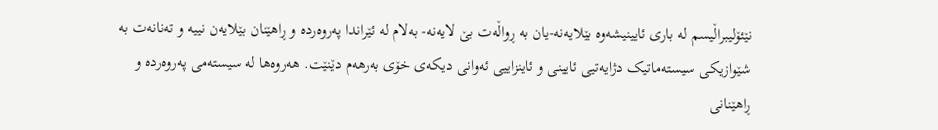نێئۆلیبراڵیسم لە باری ئایینیشەوە بێلایەنە-یان بە ڕواڵەت بێ لایەنە- بەلام لە ئێراندا پەروەردە و ڕاهێنان بێلایەن نییە و تەنانەت بە شێوازیکی سیستەماتیک دژایەتیی ئایینی و ئاینزاییی ئەوانی دیکەی خۆی بەرهەم دێنێت. هەروەها لە سیستەمی پەروەردە و ڕاهێنانی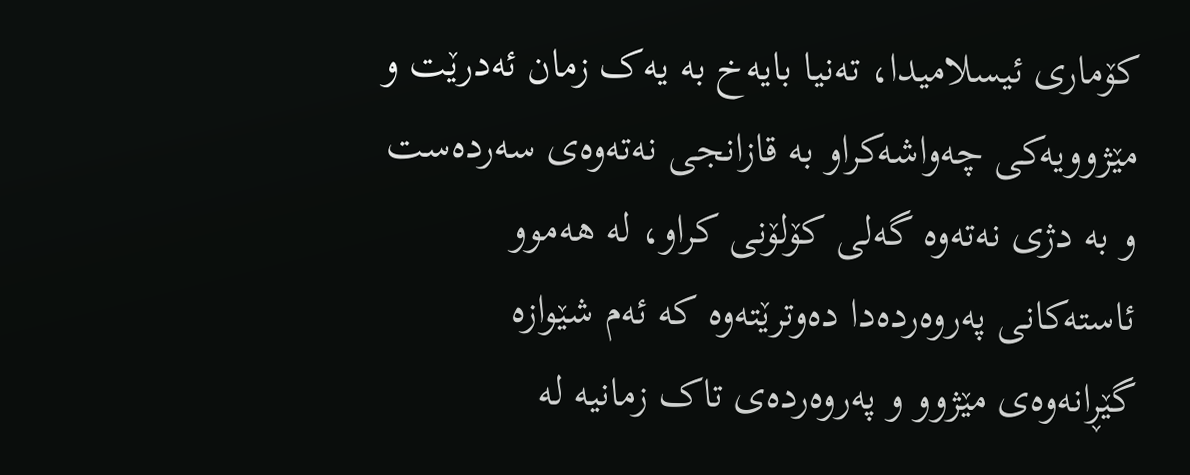کۆماری ئیسلامیدا، تەنیا بایەخ بە یەک زمان ئەدرێت و مێژوویەکی چەواشەکراو بە قازانجی نەتەوەی سەردەست و بە دژی نەتەوە گەلی کۆلۆنی کراو، لە هەموو ئاستەکانی پەروەردەدا دەوترێتەوە کە ئەم شێوازە گێڕانەوەی مێژوو و پەروەردەی تاک زمانیە لە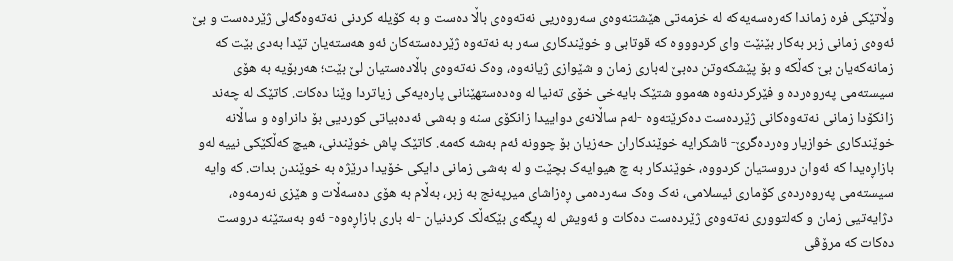وڵاتێکی فرە زماندا کەرەسەیەکە لە خزمەتی هێشتنەوەی سەروەریی نەتەوەی باڵا دەست و بە کۆیلە کردنی نەتەوەگەلی ژێردەست و بێ ئەوەی زمانی زبر بەکار بێنێت وای کردوووە کە قوتابی و خوێندکاری سەر بە نەتەوە ژێردەستەکان ئەو هەستەیان تێدا بەدی بێت کە زمانەکەیان بێ کەڵکە و بۆ پێشکەوتن دەبێ لەباری زمان و شێوازی ژیانەوە، وەک نەتەوەی باڵادەستیان لێ بێت؛ هەربۆیە بە هۆی سیستەمی پەروەردە و فێرکردنەوە هەموو شتێک بایەخی خۆی تەنیا لە وەدەستهێنانی پارەیەکی زیاتردا وێنا دەکات. کاتێک لە چەند زانکۆدا زمانی نەتەوەکانی ژێردەست دەکرێتەوە -لەم ساڵانەی دواییدا زانکۆی سنە و بەشی ئەدەبیاتی کوردیی بۆ دانراوە و ساڵانە خوێندکاری خوازیار وەردەگرێ- ئاشکرایە خوێندکاران حەزیان بۆ چوونە ئەم بەشە کەمە. کاتێک پاش خوێندنی، هیچ کەڵکێکی نییە لەو بازاڕەیدا کە ئەوان دروستیان کردووە، خوێندکار بە چ هیوایەک بچێت و لە بەشی زمانی دایکی خۆیدا درێژە بە خوێندن بدات. کە وایە سیستەمی پەروەردەی کۆماری ئیسلامی، نەک وەک سەردەمی ڕەزاشای میرپەنج بە زبر، بەڵام بە هۆی دەسەڵات و هێزی نەرمەوە، دژایەتیی زمان و کەلتووری نەتەوەی ژێردەست دەکات و ئەویش لە ڕیگەی بێکەڵک کردنیان -لە باری بازاڕەوە- ئەو بەستێنە دروست دەکات کە مرۆڤی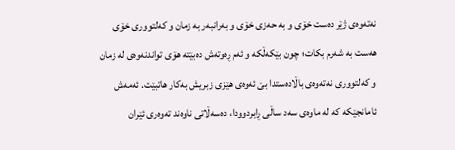نەتەوەی ژێر دەست خۆی و بە حەزی خۆی و بەرانبەر بە زمان و کەلتووری خۆی هەست بە شەرم بکات؛ چون بێکەڵکە و ئەم ڕەوتەش دەبێتە هۆی تواندنەوەی لە زمان و کەلتووری نەتەوەی باڵادەستدا بێ ئەوەی هێزی زبریش بەکار هاتبێت. ئەمەش ئامانجێکە کە لە ماوەی سەد ساڵی ڕابردوودا، دەسەڵاتی ناوەند تەوەری ئێران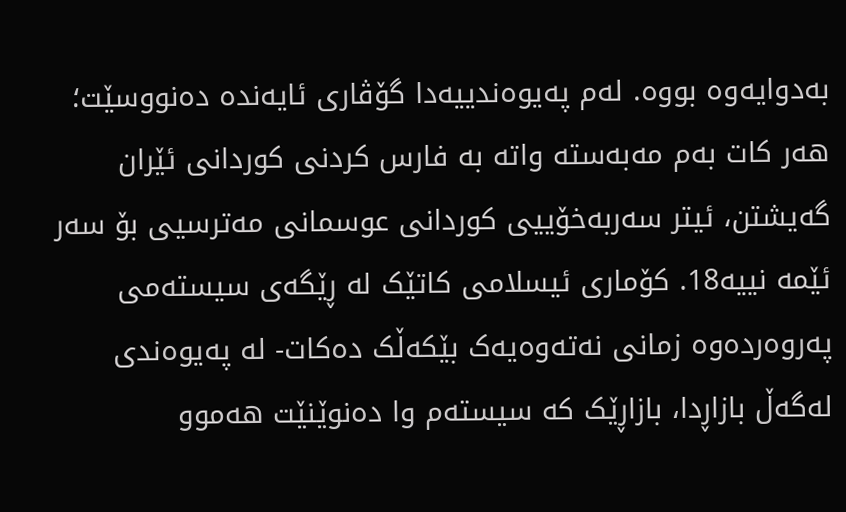بەدوایەوە بووە. لەم پەیوەندییەدا گۆڤاری ئایەندە دەنووسێت؛ هەر کات بەم مەبەستە واتە بە فارس کردنی کوردانی ئێران گەیشتن، ئیتر سەربەخۆییی کوردانی عوسمانی مەترسیی بۆ سەر ئێمە نییە18. کۆماری ئیسلامی کاتێک لە ڕێگەی سیستەمی پەروەردەوە زمانی نەتەوەیەک بێکەڵک دەکات- لە پەیوەندی لەگەڵ بازاڕدا، بازاڕێک کە سیستەم وا دەنوێنێت هەموو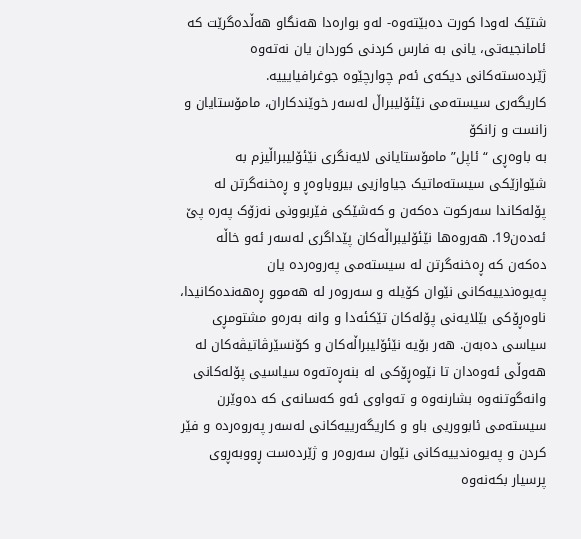شتێک لەودا کورت دەبێتەوە- لەو بوارەدا هەنگاو هەڵدەگرێت کە ئامانجیەتی، یانی بە فارس کردنی کوردان یان نەتەوە ژێردەستەکانی دیکەی ئەم چوارچێوە جوغرافیایییە.
کاریگەری سیستەمی نێئۆلیبراڵ لەسەر خوێندکاران، مامۆستایان و زانست و زانکۆ
بە باوەڕی “ئاپل” مامۆستایانی لایەنگری نێئۆلیبراڵیزم بە شێوازێکی سیستەماتیک جیاوازیی بیروباوەڕ و ڕەخنەگرتن لە پۆلەکاندا سەرکوت دەکەن و کەشێکی فێربوونی نەزۆک پەرە پێ ئەدەن19. هەروەها نێئۆلیبراڵەکان پێداگری لەسەر ئەو خاڵە دەکەن کە ڕەخنەگرتن لە سیستەمی پەروەردە یان پەیوەندییەکانی نێوان کۆیلە و سەروەر لە هەموو ڕەهەندەکانیدا، ناوەڕۆکی بێلایەنی پۆلەکان تێکئەدا و وانە بەرەو مشتومڕی سیاسی دەبەن. هەر بۆیە نێئۆلیبراڵەکان و کۆنسێرڤاتیڤەکان لە هەوڵی ئەوەدان تا نێوەڕۆکی لە بنەڕەتەوە سیاسیی پۆلەکانی وانەگوتنەوە بشارنەوە و تەواوی ئەو کەسانەی کە دەوێرن سیستەمی ئابووریی باو و کاریگەرییەکانی لەسەر پەروەردە و فێر کردن و پەیوەندییەکانی نێوان سەروەر و ژێردەست ڕووبەڕوی پرسیار بکەنەوە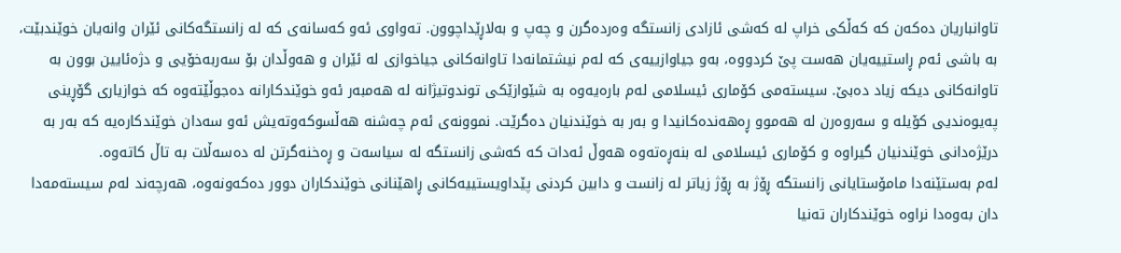تاوانباریان دەکەن کە کەڵکی خراپ لە کەشی ئازادی زانستگە وەردەگرن و چەپ و بەلاڕێداچوون. تەواوی ئەو کەسانەی کە لە زانستگەکانی ئێران وانەیان خوێندبێت، بە باشی ئەم ڕاستییەیان هەست پێ کردووە، بەو جیاوازییەی کە لەم نیشتمانەدا تاوانەکانی جیاخوازی لە ئێران و هەوڵدان بۆ سەربەخۆیی و دژەئایین بوون بە تاوانەکانی دیکە زیاد دەبێ. سیستەمی کۆماری ئیسلامی لەم بارەیەوە بە شێوازێکی توندوتیژانە لە هەمبەر ئەو خوێندکارانە دەجوڵێتەوە کە خوازیاری گۆڕینی پەیوەندیی کۆیلە و سەروەرن لە هەموو ڕەهەندەکانیدا و بەر بە خوێندنیان دەگرێت. نموونەی ئەم چەشنە هەڵسوکەوتەیش ئەو سەدان خوێندکارەیە کە بەر بە درێژەدانی خوێندنیان گیراوە و کۆماری ئیسلامی لە بنەڕەتەوە هەوڵ ئەدات کە کەشی زانستگە لە سیاسەت و ڕەخنەگرتن لە دەسەڵات بە تاڵ کاتەوە.
لەم بەستێنەدا مامۆستایانی زانستگە ڕۆژ بە ڕۆژ زیاتر لە زانست و دابین کردنی پێداویستییەکانی ڕاهێنانی خوێندکاران دوور دەکەونەوە، هەرچەند لەم سیستەمەدا دان بەوەدا نراوە خوێندکاران تەنیا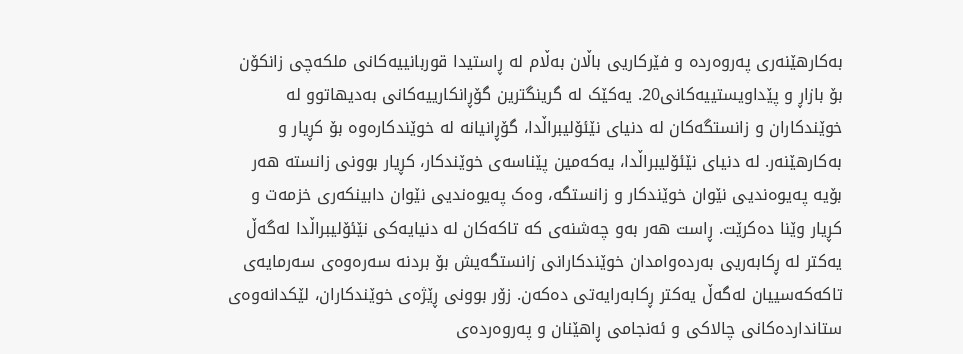بەکارهێنەری پەروەردە و فێرکاریی باڵان بەڵام لە ڕاستیدا قوربانییەکانی ملکەچی زانکۆن بۆ بازاڕ و پێداویستییەکانی20. یەکێک لە گرینگترین گۆڕانکارییەکانی بەدیهاتوو لە خوێندکاران و زانستگەکان لە دنیای نێئۆلیبراڵدا، گۆڕانیانە لە خوێندکارەوە بۆ کڕیار و بەکارهێنەر. لە دنیای نێئۆلیبراڵدا، یەکەمین پێناسەی خوێندکار، کڕیار بوونی زانستە هەر بۆیە پەیوەندیی نێوان خوێندکار و زانستگە، وەک پەیوەندیی نێوان دابینکەری خزمەت و کڕیار وێنا دەکرێت. ڕاست هەر بەو چەشنەی کە تاکەکان لە دنیایەکی نێئۆلیبراڵدا لەگەڵ یەکتر لە ڕکابەریی بەردەوامدان خوێندکارانی زانستگەیش بۆ بردنە سەرەوەی سەرمایەی تاکەکەسییان لەگەڵ یەکتر ڕکابەرایەتی دەکەن. زۆر بوونی ڕێژەی خوێندکاران، لێکدانەوەی ستانداردەکانی چالاکی و ئەنجامی ڕاهێنان و پەروەردەی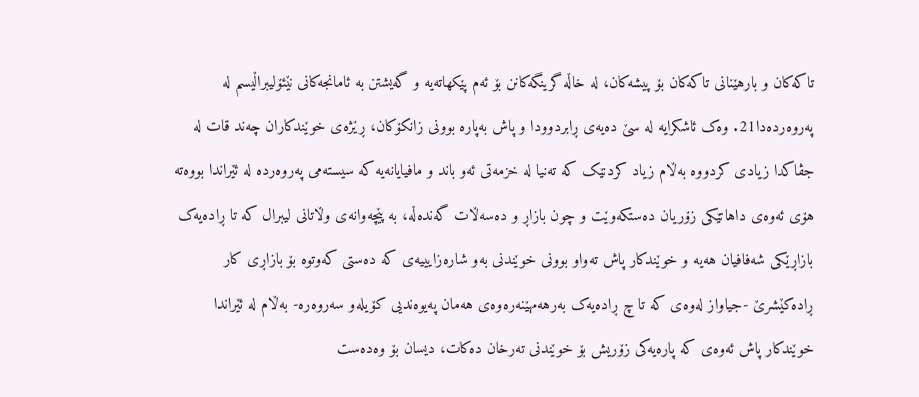تاکەکان و بارهێنانی تاکەکان بۆ پیشەکان، لە خاڵە گرینگەکانن بۆ ئەم پێکهاتەیە و گەیشتن بە ئامانجەکانی نێئۆلیبراڵیسم لە پەروەردەدا21. وەک ئاشکرایە لە سێ دەیەی ڕابردوودا و پاش بەپارە بوونی زانکۆکان، ڕێژەی خوێندکاران چەند قات لە جڤاکدا زیادی کردووە بەڵام زیاد کردنێک کە تەنیا لە خزمەتی ئەو باند و مافیایانەیە کە سیستەمی پەروەردە لە ئێراندا بووەتە هۆی ئەوەی داهاتێکی زۆریان دەستکەوێت و چون بازاڕ و دەسەڵات گەندەڵە، بە پێچەوانەی وڵاتانی لیبرال کە تا ڕادەیەک بازاڕێکی شەفافیان هەیە و خوێندکار پاش تەواو بوونی خوێندنی بەو شارەزایییەی کە دەستی کەوتوە بۆ بازاڕی کار ڕادەکێشرێ -جیاواز لەوەی کە تا چ ڕادەیەک بەرهەمهێنەرەوەی هەمان پەیوەندیی کۆیلەو سەروەرە- بەڵام لە ئێراندا خوێندکار پاش ئەوەی کە پارەیەکی زۆریش بۆ خوێندنی تەرخان دەکات، دیسان بۆ وەدەست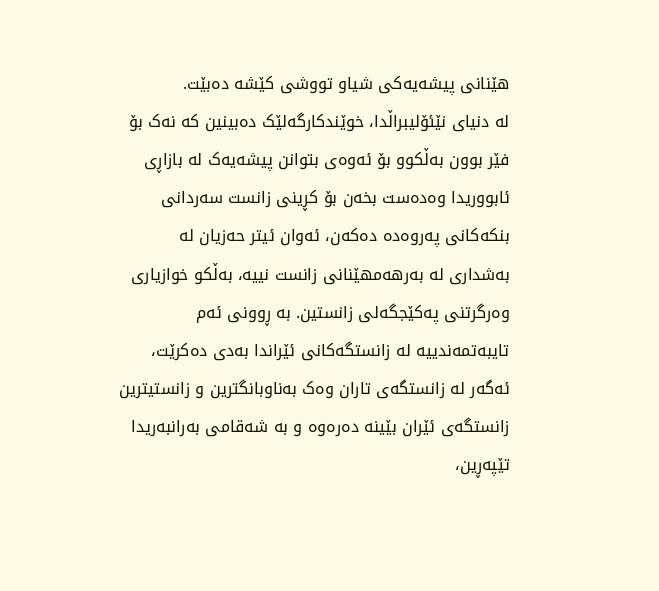هێنانی پیشەیەکی شیاو تووشی کێشە دەبێت.
لە دنیای نێئۆلیبراڵدا، خوێندکارگەلێک دەبینین کە نەک بۆ فێر بوون بەڵکوو بۆ ئەوەی بتوانن پیشەیەک لە بازاڕی ئابووریدا وەدەست بخەن بۆ کڕینی زانست سەردانی بنکەکانی پەروەدە دەکەن، ئەوان ئیتر حەزیان لە بەشداری لە بەرهەمهێنانی زانست نییە، بەڵکو خوازیاری وەرگرتنی پەکێجگەلی زانستین. بە ڕوونی ئەم تایبەتمەندییە لە زانستگەکانی ئێراندا بەدی دەکرێت، ئەگەر لە زانستگەی تاران وەک بەناوبانگترین و زانستیترین زانستگەی ئێران بێینە دەرەوە و بە شەقامی بەرانبەریدا تێپەڕین،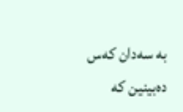بە سەدان کەس دەبینین کە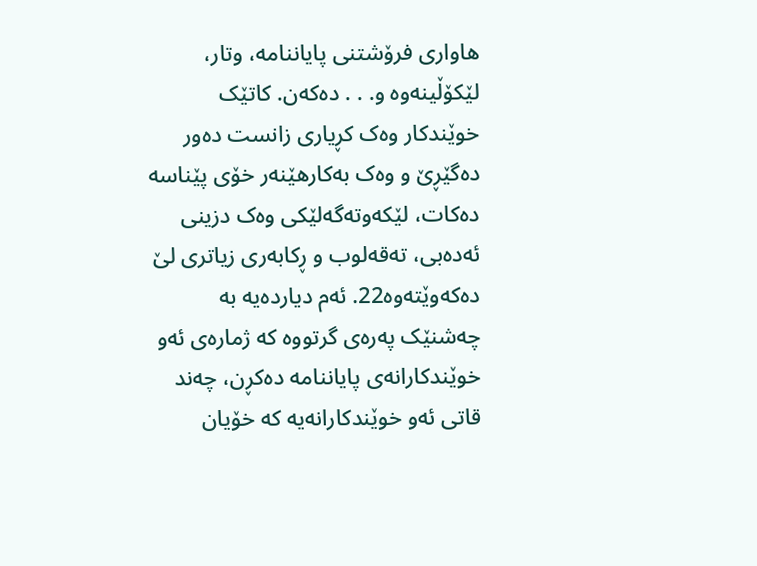هاواری فرۆشتنی پایاننامە، وتار، لێکۆڵینەوە و. . . دەکەن. کاتێک خوێندکار وەک کڕیاری زانست دەور دەگێڕێ و وەک بەکارهێنەر خۆی پێناسە دەکات، لێکەوتەگەلێکی وەک دزینی ئەدەبی، تەقەلوب و ڕکابەری زیاتری لێ دەکەوێتەوە22. ئەم دیاردەیە بە چەشنێک پەرەی گرتووە کە ژمارەی ئەو خوێندکارانەی پایاننامە دەکڕن، چەند قاتی ئەو خوێندکارانەیە کە خۆیان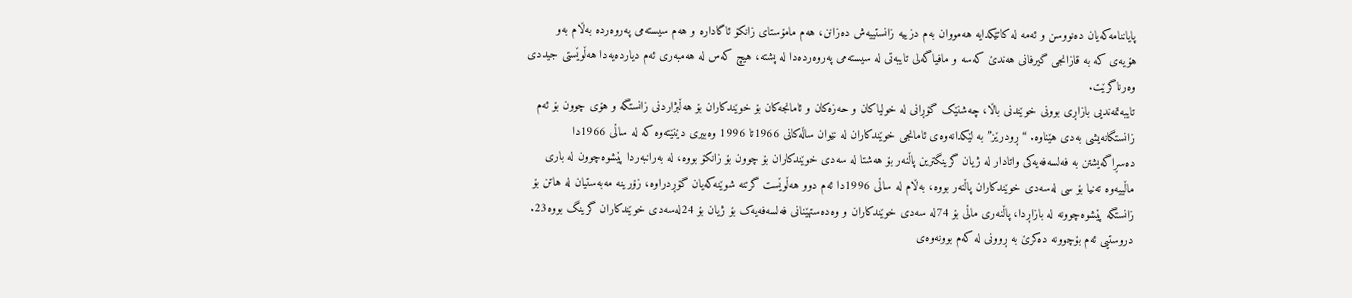پایاننامەکەیان دەنووسن و ئەمە لە کاتێکدایە هەمووان بەم دزییە زانستییەش دەزانن، هەم مامۆستای زانکۆ ئاگادارە و هەم سیستەمی پەروەردە بەڵام بەو هۆیەی کە بە قازانجی گیرفانی هەندێ کەسە و مافیاگەلی تایبەتی لە سیستەمی پەروەردەدا لە پشتە، هیچ کەس لە هەمبەری ئەم دیاردەیەدا هەڵوێستی جیددی وەرناگرێت.
تایبەتمەندیی بازاڕی بوونی خوێندنی باڵا، چەشنێک گۆڕانی لە خولیاکان و حەزەکان و ئامانجەکان بۆ خوێندکاران بۆ هەڵبژاردنی زانستگە و هۆی چوون بۆ ئەم زانستگانەیشی بەدی هێناوە. “ڕودرێز” بە لێکدانەوەی ئامانجی خوێندکاران لە نێوان ساڵەکانی 1966تا 1996 وەبیری دێنێتەوە کە لە ساڵی 1966دا دەسڕاگەیشتن بە فەلسەفەیەکی واتادار لە ژیان گرینگترین پاڵنەر بۆ هەشتا لە سەدی خوێندکاران بۆ چوون بۆ زانکۆ بووە، لە بەرانبەردا پێشوەچوون لە باری ماڵییەوە تەنیا بۆ سی لەسەدی خوێندکاران پاڵنەر بووە، بەڵام لە ساڵی 1996دا ئەم دوو هەڵوێست گرتنە شوێنەکەیان گۆڕدراوە، زۆرینە مەبەستیان لە هاتن بۆ زانستگە پێشوەچوونە لە بازاڕدا، پاڵنەری ماڵی بۆ 74لە سەدی خوێندکاران و وەدەستهێنانی فەلسەفەیەک بۆ ژیان بۆ 24لەسەدی خوێندکاران گرینگ بووە23. دروستیی ئەم بۆچوونە دەکرێ بە ڕوونی لە کەم بوونەوەی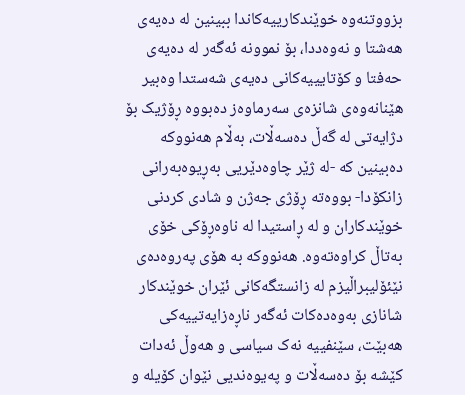بزووتنەوە خوێندکارییەکاندا ببینین لە دەیەی هەشتا و نەوەددا، بۆ نموونە ئەگەر لە دەیەی حەفتا و کۆتایییەکانی دەیەی شەستدا وەبیر هێنانەوەی شانزەی سەرماوەز دەبووە ڕۆژیک بۆ دژایەتی لە گەڵ دەسەڵات، بەڵام هەنووکە دەبینین کە -لە ژێر چاوەدێریی بەڕیوەبەرانی زانکۆدا- بووەتە ڕۆژی جەژن و شادی کردنی خوێندکاران و لە ڕاستیدا لە ناوەڕۆکی خۆی بەتاڵ کراوەتەوە. هەنووکە بە هۆی پەروەدەی نێئۆلیبراڵیزم لە زانستگەکانی ئێران خوێندکار شانازی بەوەدەکات ئەگەر ناڕەزایەتییەکی هەبێت، سێنفییە نەک سیاسی و هەوڵ ئەدات کێشە بۆ دەسەڵات و پەیوەندیی نێوان کۆیلە و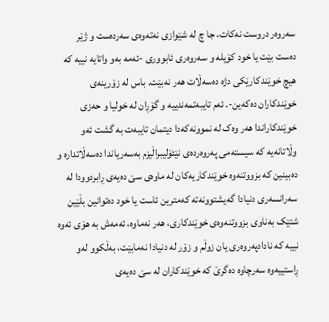سەروەر دروست نەکات، جا چ لە شێوازی نەتەوەی سەردەست و ژێر دەست بێت یا خود کۆیلە و سەروەری ئابووری -ئەمە بەو واتایە نییە کە هیچ خوێندکارێکی دژە دەسەڵات هەر نەبێت. باس لە زۆرینەی خوێندکاران دەکەین-. ئەم تایبەتمەندییە و گۆڕان لە خولیا و حەزی خوێندکاراندا هەر وەک لە نموونەکەدا دیتمان تایبەت بە گشت ئەو وڵاتانەیە کە سیستەمی پەروەردەی نێئۆلیبراڵیزم بەسەریاندا دەسەڵاتدارە و دەبینین کە بزووتنەوە خوێندکاریەکان لە ماوەی سێ دەیەی ڕابردوودا لە سەرانسەری دنیادا گەیشتوونەتە کەمترین ئاست یا خود دەتوانین بڵێین شتێک بەناوی بزووتنەوەی خوێندکاری، هەر نەماوە، ئەمەش بە هۆی ئەوە نییە کە نادادپەروەری یان زوڵم و زۆر لە دنیادا نەمابێت، بەڵکوو لەو ڕاستییەوە سەرچاوە دەگرێ کە خوێندکاران لە سێ دەیەی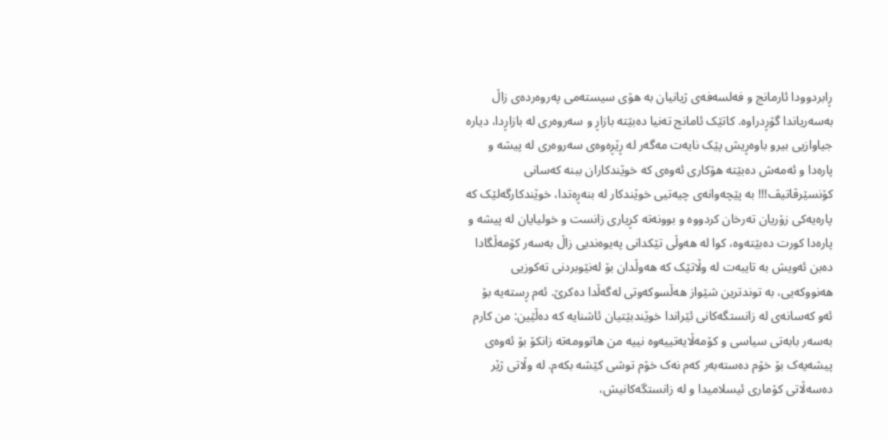ڕابردوودا ئارمانج و فەلسەفەی ژیانیان بە هۆی سیستەمی پەروەردەی زاڵ بەسەریاندا گۆڕدراوە. کاتێک ئامانج تەنیا دەبێتە بازاڕ و سەروەری لە بازاڕدا، دیارە جیاوازیی بیرو باوەڕیش پێک نایەت مەگەر لە ڕێڕەوەی سەروەری لە پیشە و پارەدا و ئەمەش دەبێتە هۆکاری ئەوەی کە خوێندکاران ببنە کەسانی کۆنسێرڤاتیڤ!!! بە پێچەوانەی چیەتیی خوێندکار لە بنەڕەتدا، خوێندکارگەلێک کە پارەیەکی زۆریان تەرخان کردووە و بوونەتە کڕیاری زانست و خولیایان لە پیشە و پارەدا کورت دەبێتەوە، کوا لە هەوڵی تێکدانی پەیوەندیی زاڵ بەسەر کۆمەڵگادا دەبن ئەویش بە تایبەت لە وڵاتێک کە هەوڵدان بۆ لەنێوبردنی تەکوزیی هەنووکەیی، بە توندترین شێواز هەڵسوکەوتی لەگەڵدا دەکرێ. ئەم ڕستەیە بۆ ئەو کەسانەی لە زانستگەکانی ئێراندا خوێندبێتیان ئاشنایە کە دەڵێین: من کارم بەسەر بابەتی سیاسی و کۆمەڵایەتییەوە نییە من هاتوومەتە زانکۆ بۆ ئەوەی پیشەیەک بۆ خۆم دەستەبەر کەم نەک خۆم توشی کێشە بکەم. لە وڵاتی ژێر دەسەڵاتی کۆماری ئیسلامیدا و لە زانستگەکانیش،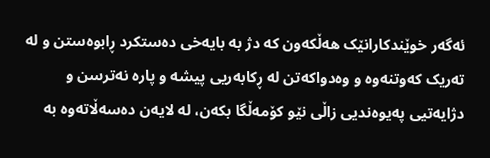ئەگەر خوێندکارانێک هەڵکەون کە دژ بە بایەخی دەستکرد ڕابوەستن و لە تەریک کەوتنەوە و وەدواکەتن لە ڕکابەریی پیشە و پارە نەترسن و دژایەتیی پەیوەندیی زاڵی نێو کۆمەڵگا بکەن، لە لایەن دەسەڵاتەوە بە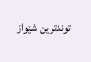توندترین شێواز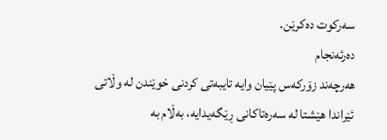سەرکوت دەکرێن.
دەرئەنجام
هەرچەند زۆرکەس پێیان وایە تایبەتی کردنی خوێندن لە وڵاتی ئێراندا هێشتا لە سەرەتاکانی ڕێگەیدایە، بەڵام بە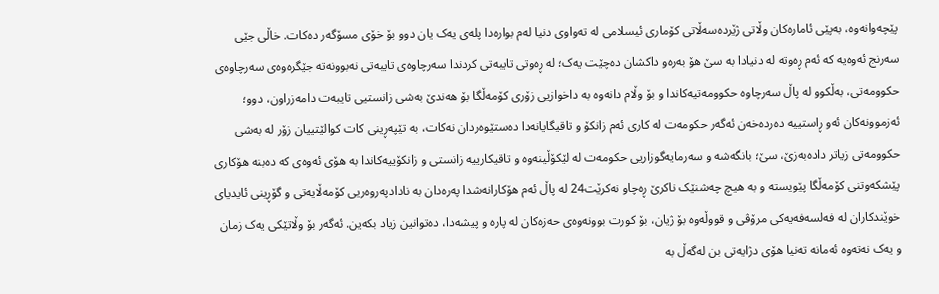پێچەوانەوە، بەپێی ئامارەکان وڵاتی ژێردەسەڵاتی کۆماری ئیسلامی لە تەواوی دنیا لەم بوارەدا پلەی یەک یان دوو بۆ خۆی مسۆگەر دەکات. خاڵی جێی سەرنج ئەوەیە کە ئەم ڕەوتە لە دنیادا بە سێ هۆ بەرەو داکشان دەچێت یەک؛ لە ڕەوتی تایبەتی کردندا سەرچاوەی تایبەتی نەبوونەتە جێگرەوەی سەرچاوەی حکوومەتی، بەڵکوو لە پاڵ سەرچاوە حکوومەتیەکاندا و بۆ وڵام دانەوە بە داخوازیی زۆری کۆمەڵگا بۆ هەندێ بەشی زانستیی تایبەت دامەزراون، دوو؛ ئەزموونەکان ئەو ڕاستییە دەردەخەن ئەگەر حکومەت لە کاری ئەم زانکۆ و تاقیگایانەدا دەستێوەردان نەکات، بە تێپەڕینی کات کوالێتییان زۆر لە بەشی حکوومەتی زیاتر دادەبەزێ، سێ؛ بانگەشە و سەرمایەگوزاریی حکومەت لە لێکۆڵینەوە و تاقیکارییە زانستی و زانکۆییەکاندا بە هۆی ئەوەی کە دەبنە هۆکاری پێشکەوتنی کۆمەڵگا پێویستە و بە هیچ چەشنێک ناکرێ ڕەچاو نەکرێت24 لە پاڵ ئەم هۆکارانەشدا پەرەدان بە نادادپەروەریی کۆمەڵایەتی و گۆڕینی ئایدیای خوێندکاران لە فەلسەفەیەکی مرۆڤی و قووڵەوە بۆ ژیان، بۆ کورت بوونەوەی حەزەکان لە پارە و پیشەدا، دەتوانین زیاد بکەین. ئەگەر بۆ وڵاتێکی یەک زمان و یەک نەتەوە ئەمانە تەنیا هۆی دژایەتی بن لەگەڵ بە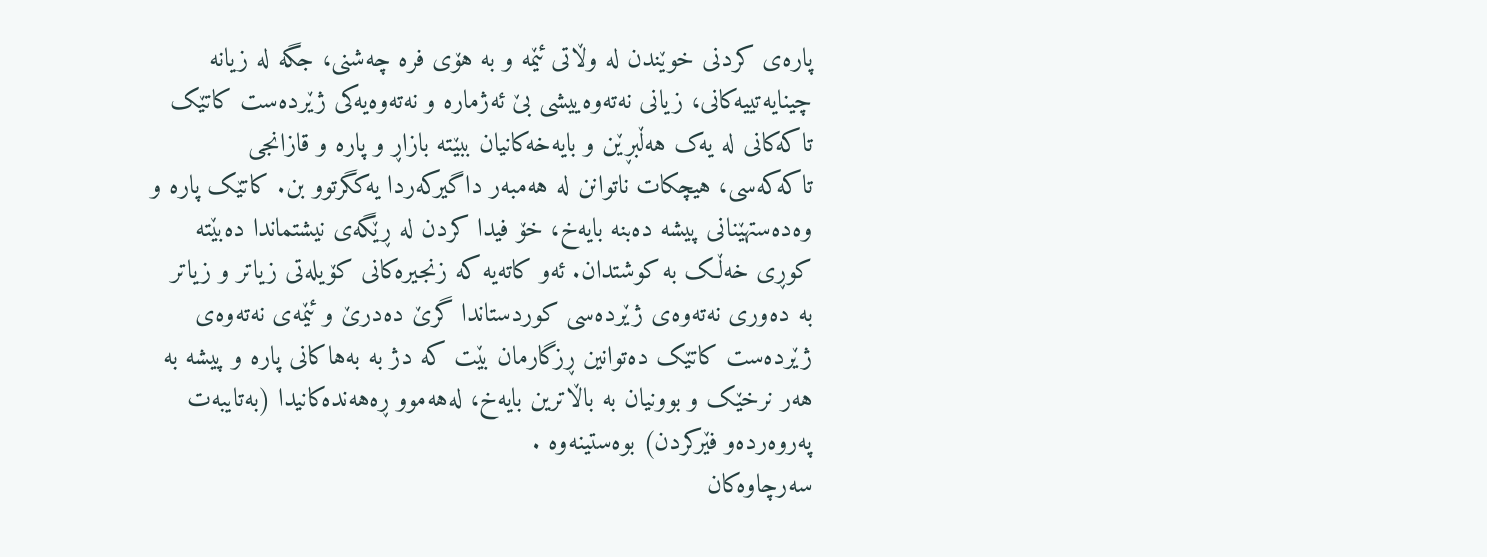پارەی کردنی خوێندن لە وڵاتی ئێمە و بە هۆی فرە چەشنی، جگە لە زیانە چینایەتییەکانی، زیانی نەتەوەییشی بێ ئەژمارە و نەتەوەیەکی ژێردەست کاتێک تاکەکانی لە یەک هەڵبڕێن و بایەخەکانیان ببێتە بازاڕ و پارە و قازانجی تاکەکەسی، هیچکات ناتوانن لە هەمبەر داگیرکەردا یەکگرتوو بن. کاتێک پارە و وەدەستهێنانی پیشە دەبنە بایەخ، خۆ فیدا کردن لە ڕێگەی نیشتماندا دەبێتە کوڕی خەڵک بە کوشتدان. ئەو کاتەیە کە زنجیرەکانی کۆیلەتی زیاتر و زیاتر بە دەوری نەتەوەی ژێردەسی کوردستاندا گرێ دەدرێ و ئێمەی نەتەوەی ژێردەست کاتێک دەتوانین ڕزگارمان بێت کە دژ بە بەهاکانی پارە و پیشە بە هەر نرخێک و بوونیان بە باڵاترین بایەخ، لەهەموو ڕەهەندەکانیدا (بەتایبەت پەروەردەو فێرکردن) بوەستینەوە .
سەرچاوەکان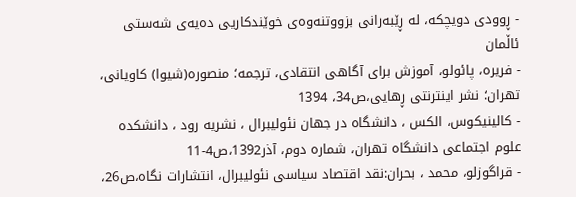- ڕوودی دویچکە، لە ڕێبەرانی بزووتنەوەی خوێندکاریی دەیەی شەستی ئاڵمان
- فریره، پائولو، آموزش برای آگاهی انتقادی، ترجمە؛ منصورە(شیوا) کاویانی، تهران؛ نشر اینترنتی ڕهایی،ص34، 1394
- کالینیکوس، الکس ، دانشگاه در جهان نئولیبرال ، نشریه رود ، دانشکده علوم اجتماعی دانشگاه تهران، شماره دوم، آذر1392،ص4-11
- قراگوزلو، محمد ، بحران:نقد اقتصاد سیاسی نئولیبرال، انتشارات نگاه،ص26،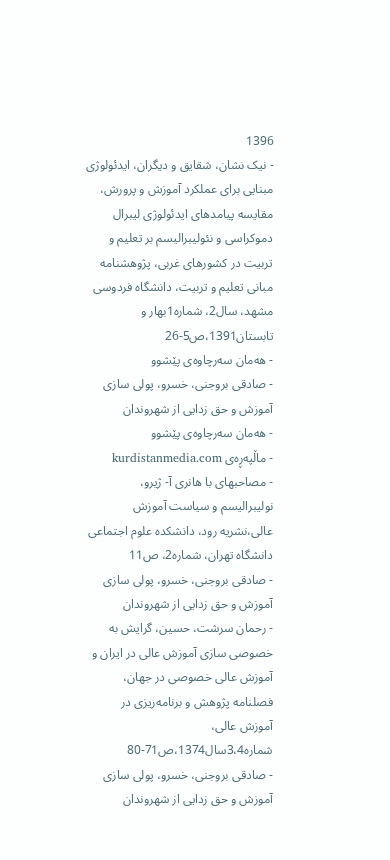1396
- نیک نشان، شقایق و دیگران، ایدئولوژی مبنایی برای عملکرد آموزش و پرورش، مقایسە پیامدهای ایدئولوژی لیبرال دموکراسی و نئولیبرالیسم بر تعلیم و تربیت در کشورهای غربی، پژوهشنامە مبانی تعلیم و تربیت، دانشگاە فردوسی مشهد، سال2، شمارە1بهار و تابستان1391،ص5-26
- هەمان سەرچاوەی پێشوو
- صادقی بروجنی، خسرو، پولی سازی آموزش و حق زدایی از شهروندان
- هەمان سەرچاوەی پێشوو
- ماڵپەڕەی kurdistanmedia.com
- مصاحبهای با هانری آ- ژیرو، نولیبرالیسم و سیاست آموزش عالی،نشریه رود، دانشکدە علوم اجتماعی دانشگاە تهران، شمارە2، ص11
- صادقی بروجنی، خسرو، پولی سازی آموزش و حق زدایی از شهروندان
- رحمان سرشت، حسین، گرایش بە خصوصی سازی آموزش عالی در ایران و آموزش عالی خصوصی در جهان، فصلنامە پژوهش و برنامەریزی در آموزش عالی، شمارە3،4سال1374،ص71-80
- صادقی بروجنی، خسرو، پولی سازی آموزش و حق زدایی از شهروندان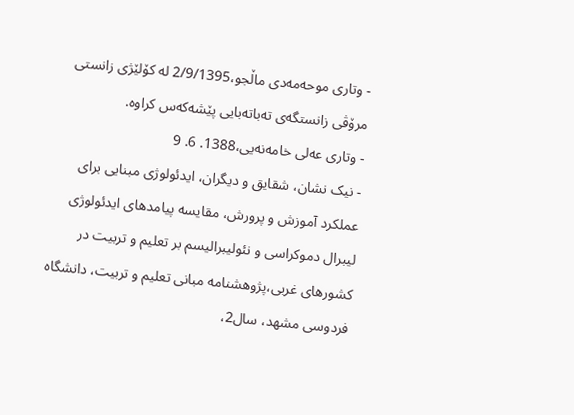- وتاری موحەمەدی ماڵجو،2/9/1395 لە کۆلێژی زانستی مرۆڤی زانستگەی تەباتەبایی پێشەکەس کراوە.
- وتاری عەلی خامەنەیی،1388. 6. 9
- نیک نشان، شقایق و دیگران، ایدئولوژی مبنایی برای عملکرد آموزش و پرورش، مقایسە پیامدهای ایدئولوژی لیبرال دموکراسی و نئولیبرالیسم بر تعلیم و تربیت در کشورهای غربی،پژوهشنامە مبانی تعلیم و تربیت، دانشگاە فردوسی مشهد، سال2،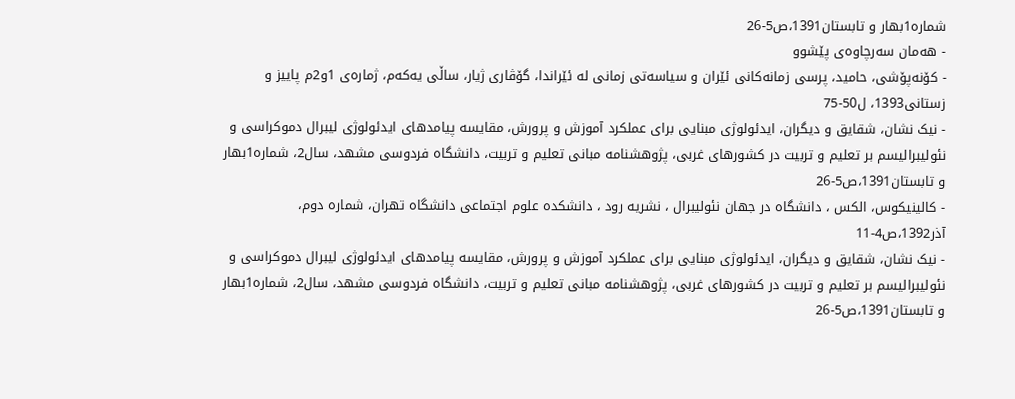شمارە1بهار و تابستان1391،ص5-26
- هەمان سەرچاوەی پێشوو
- کۆنەپۆشی، حامید، پرسی زمانەکانی ئێران و سیاسەتی زمانی لە ئێراندا، گۆڤاری ژیار، ساڵی یەکەم، ژمارەی 1و2م پاییز و زستانی1393، ل50-75
- نیک نشان، شقایق و دیگران، ایدئولوژی مبنایی برای عملکرد آموزش و پرورش، مقایسە پیامدهای ایدئولوژی لیبرال دموکراسی و نئولیبرالیسم بر تعلیم و تربیت در کشورهای غربی، پژوهشنامە مبانی تعلیم و تربیت، دانشگاە فردوسی مشهد، سال2، شمارە1بهار و تابستان1391،ص5-26
- کالینیکوس، الکس ، دانشگاه در جهان نئولیبرال ، نشریه رود ، دانشکده علوم اجتماعی دانشگاه تهران، شماره دوم، آذر1392،ص4-11
- نیک نشان، شقایق و دیگران، ایدئولوژی مبنایی برای عملکرد آموزش و پرورش، مقایسە پیامدهای ایدئولوژی لیبرال دموکراسی و نئولیبرالیسم بر تعلیم و تربیت در کشورهای غربی، پژوهشنامە مبانی تعلیم و تربیت، دانشگاە فردوسی مشهد، سال2، شمارە1بهار و تابستان1391،ص5-26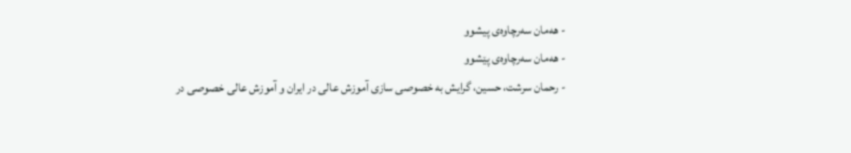- هەمان سەرچاوەی پیشوو
- هەمان سەرچاوەی پێشوو
- رحمان سرشت، حسین، گرایش بە خصوصی سازی آموزش عالی در ایران و آموزش عالی خصوصی در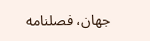جهان، فصلنامە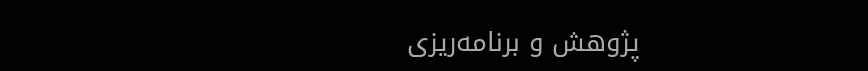پژوهش و برنامەریزی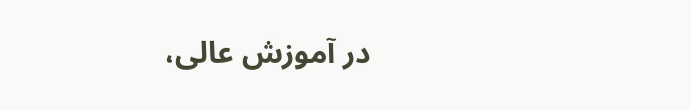در آموزش عالی،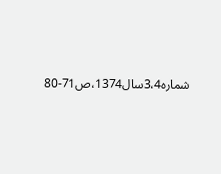شمارە3،4سال1374،ص71-80